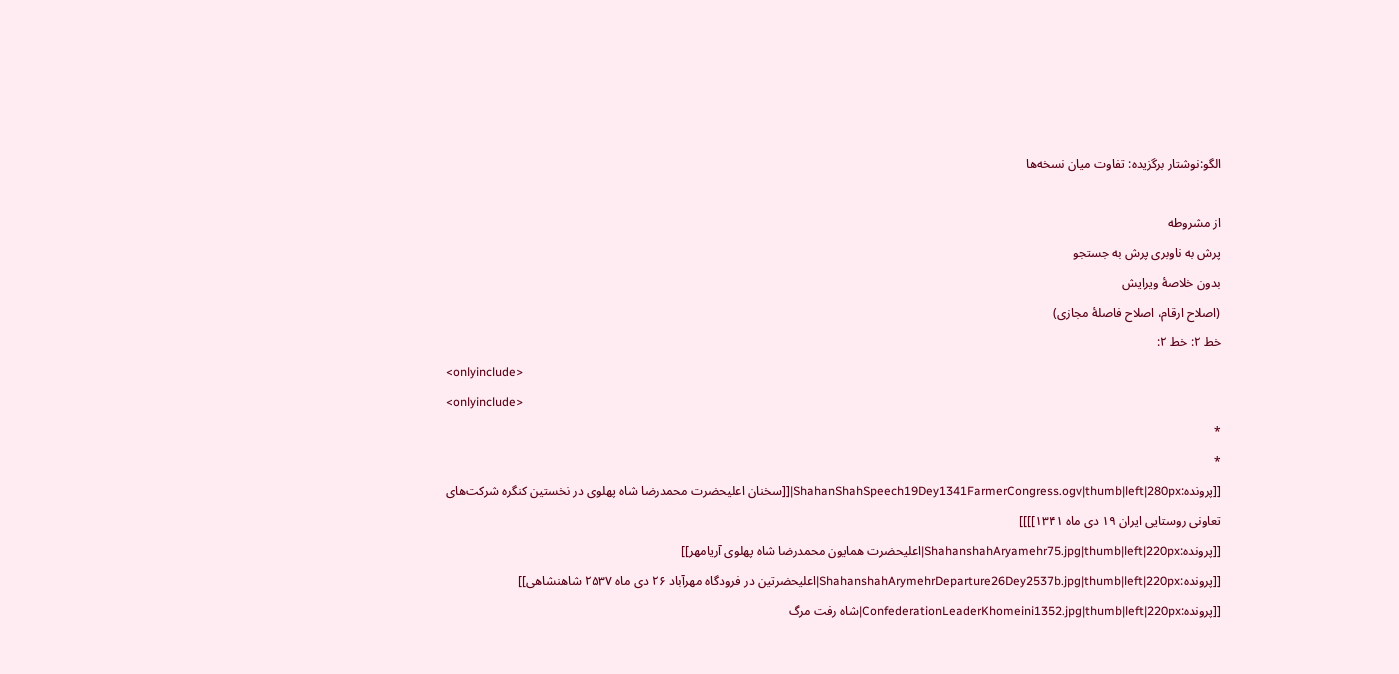الگو:نوشتار برگزیده: تفاوت میان نسخه‌ها

از مشروطه
پرش به ناوبری پرش به جستجو
بدون خلاصۀ ویرایش
(اصلاح ارقام، اصلاح فاصلهٔ مجازی)
خط ۲: خط ۲:
<onlyinclude>
<onlyinclude>
*
*
[[پرونده:ShahanShahSpeech19Dey1341FarmerCongress.ogv|thumb|left|280px|[[سخنان اعلیحضرت محمدرضا شاه پهلوی در نخستین کنگره شرکت‌های تعاونی روستایی ایران ۱۹ دی ماه ۱۳۴۱]]]]
[[پرونده:ShahanshahAryamehr75.jpg|thumb|left|220px|اعلیحضرت همایون محمدرضا شاه پهلوی آریامهر]]
[[پرونده:ShahanshahArymehrDeparture26Dey2537b.jpg|thumb|left|220px|اعلیحضرتین در فرودگاه مهرآباد ۲۶ دی ماه ۲۵۳۷ شاهنشاهی]]
[[پرونده:ConfederationLeaderKhomeini1352.jpg|thumb|left|220px|شاه رفت مرگ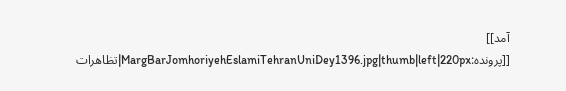آمد]]
[[پرونده:MargBarJomhoriyehEslamiTehranUniDey1396.jpg|thumb|left|220px|تظاهرات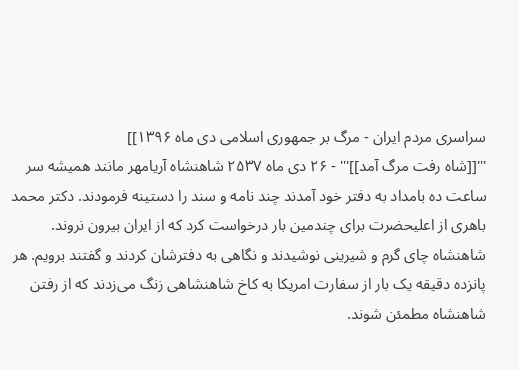سراسری مردم ایران - مرگ بر جمهوری اسلامی دی ماه ۱۳۹۶]]
'''[[شاه رفت مرگ آمد]]''' - ۲۶ دی ماه ۲۵۳۷ شاهنشاه آریامهر مانند همیشه سر ساعت ده بامداد به دفتر خود آمدند چند نامه و سند را دستینه فرمودند. دکتر محمد باهری از اعلیحضرت برای چندمین بار درخواست کرد که از ایران بیرون نروند. شاهنشاه چای گرم و شیرینی نوشیدند و نگاهی به دفترشان کردند و گفتند برویم. هر پانزده دقیقه یک بار از سفارت امریکا به کاخ شاهنشاهی زنگ می‌زدند که از رفتن شاهنشاه مطمئن شوند.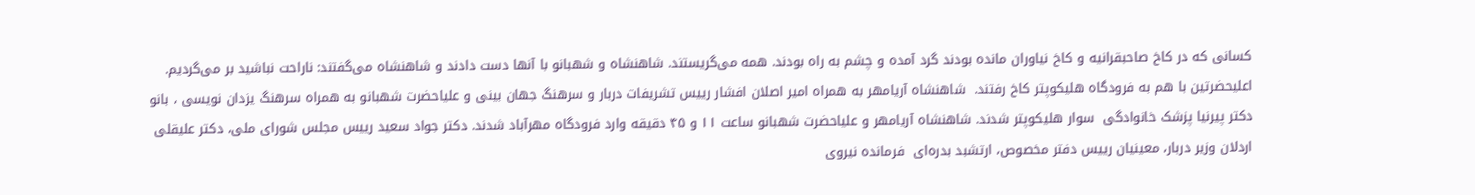کسانی که در کاخ صاحبقرانیه و کاخ نیاوران مانده بودند گرد آمده و چشم به راه بودند. همه می‌گریستند. شاهنشاه و شهبانو با آنها دست دادند و شاهنشاه می‌گفتند: ناراحت نباشید بر می‌گردیم. اعلیحضرتین با هم به فرودگاه هلیکوپتر کاخ رفتند.  شاهنشاه آریامهر به همراه امیر اصلان افشار رییس تشریفات دربار و سرهنگ جهان بینی و علیاحضرت شهبانو به همراه سرهنگ یزدان نویسی ، بانو دکتر پیرنیا پزشک خانوادگی  سوار هلیکوپتر شدند. شاهنشاه آریامهر و علیاحضرت شهبانو ساعت ۱۱ و ۴۵ دقیقه وارد فرودگاه مهرآباد شدند. دکتر جواد سعید رییس مجلس شورای ملی، دکتر علیقلی اردلان وزیر دربار، معینیان رییس دفتر مخصوص، ارتشبد بدره‌ای  فرمانده نیروی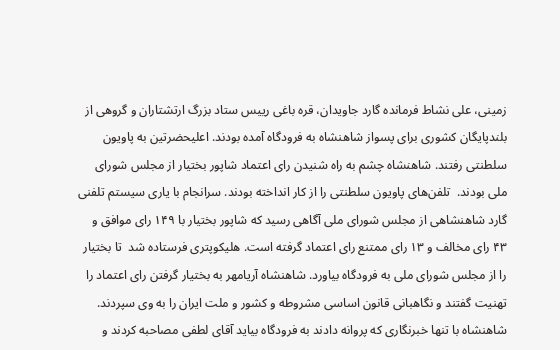زمینی، علی نشاط فرمانده گارد جاویدان، قره باغی رییس ستاد بزرگ ارتشتاران و گروهی از بلندپایگان کشوری برای پسواز شاهنشاه به فرودگاه آمده بودند. اعلیحضرتین به پاویون سلطنتی رفتند. شاهنشاه چشم به راه شنیدن رای اعتماد شاپور بختیار از مجلس شورای ملی بودند.  تلفن‌های پاویون سلطنتی را از کار انداخته بودند. سرانجام با یاری سیستم تلفنی گارد شاهنشاهی از مجلس شورای ملی آگاهی رسید که شاپور بختیار با ۱۴۹ رای موافق و ۴۳ رای مخالف و ۱۳ رای ممتنع رای اعتماد گرفته است. هلیکوپتری فرستاده شد  تا بختیار را از مجلس شورای ملی به فرودگاه بیاورد. شاهنشاه آریامهر به بختیار گرفتن رای اعتماد را تهنیت گفتند و نگاهبانی قانون اساسی مشروطه و کشور و ملت ایران را به وی سپردند. شاهنشاه با تنها خبرنگاری که پروانه دادند به فرودگاه بیاید آقای لطفی مصاحبه کردند و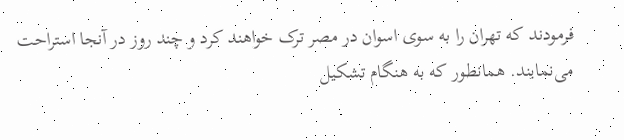فرمودند که تهران را به سوی اسوان در مصر ترک خواهند کرد و چند روز در آنجا استراحت می‌نمایند. همانطور که به هنگام تشکیل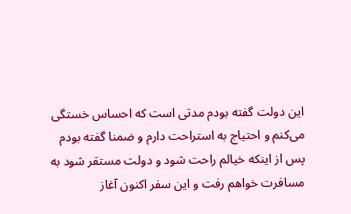این دولت گفته بودم مدتی است که احساس خستگی می‌کنم و احتیاج به استراحت دارم و ضمنا گفته بودم پس از اینکه خیالم راحت شود و دولت مستقر شود به مسافرت خواهم رفت و این سفر اکنون آغاز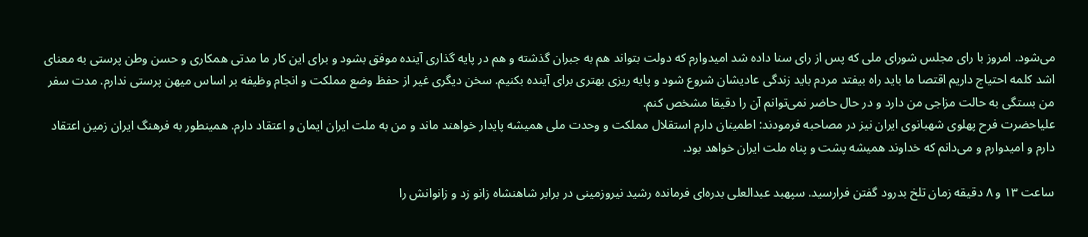می‌شود. امروز با رای مجلس شورای ملی که پس از رای سنا داده شد امیدوارم که دولت بتواند هم به جبران گذشته و هم در پایه گذاری آینده موفق بشود و برای این کار ما مدتی همکاری و حسن وطن پرستی به معنای اشد کلمه احتیاج داریم اقتصا ما باید راه بیفتد مردم باید زندگی عادیشان شروع شود و پایه ریزی بهتری برای آینده بکنیم. سخن دیگری غیر از حفظ وضع مملکت و انجام وظیفه بر اساس میهن پرستی ندارم. مدت سفر من بستگی به حالت مزاجی من دارد و در حال حاضر نمی‌توانم آن را دقیقا مشخص کنم.
علیاحضرت فرح پهلوی شهبانوی ایران نیز در مصاحبه فرمودند: اطمینان دارم استقلال مملکت و وحدت ملی همیشه پایدار خواهند ماند و من به ملت ایران ایمان و اعتقاد دارم. همینطور به فرهنگ ایران زمین اعتقاد دارم و امیدوارم و می‌دانم که خداوند همیشه پشت و پناه ملت ایران خواهد بود.

ساعت ۱۳ و ۸ دقیقه زمان تلخ بدرود گفتن فرارسید. سپهبد عبدالعلی بدره‌ای فرمانده رشید نیروزمینی در برابر شاهنشاه زانو زد و زانوانش را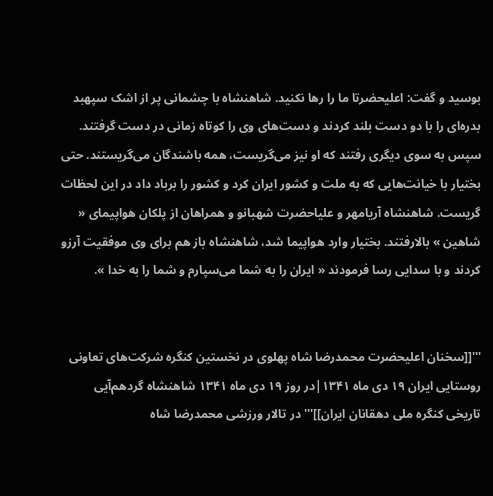بوسید و گفت: اعلیحضرتا ما را رها نکنید. شاهنشاه با چشمانی پر از اشک سپهبد بدره‌ای را با دو دست بلند کردند و دست‌های وی را کوتاه زمانی در دست گرفتند. سپس به سوی دیگری رفتند که او نیز می‌گریست، همه باشندگان می‌گریستند. حتی بختیار با خیانت‌هایی که به ملت و کشور ایران کرد و کشور را برباد داد در این لحظات گریست. شاهنشاه آریامهر و علیاحضرت شهبانو و همراهان از پلکان هواپیمای « شاهین » بالارفتند. بختیار وارد هواپیما شد، شاهنشاه باز هم برای وی موفقیت آرزو کردند و با سدایی رسا فرمودند « ایران را به شما می‌سپارم و شما را به خدا ».


'''[[سخنان اعلیحضرت محمدرضا شاه پهلوی در نخستین کنگره شرکت‌های تعاونی روستایی ایران ۱۹ دی ماه ۱۳۴۱|در روز ۱۹ دی ماه ۱۳۴۱ شاهنشاه گردهم‌آیی تاریخی کنگره ملی دهقانان ایران]]''' در تالار ورزشی محمدرضا شاه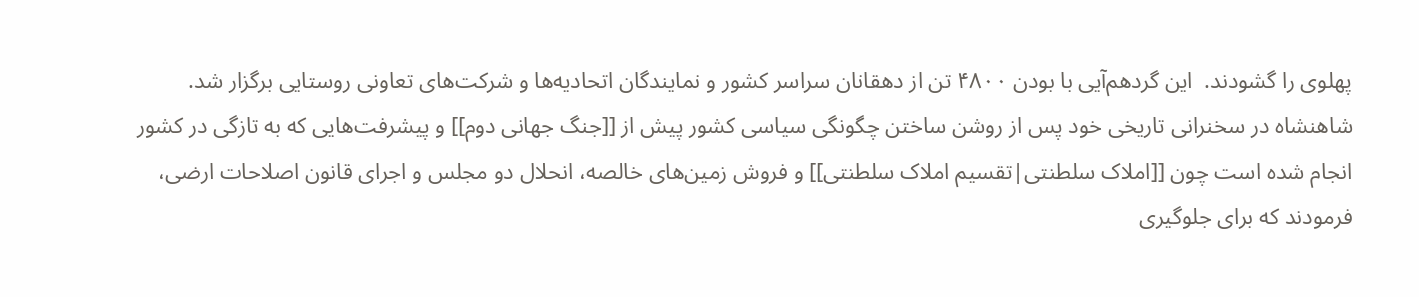پهلوی را گشودند.  این گردهم‌آیی با بودن ۴۸۰۰ تن از دهقانان سراسر کشور و نمایندگان اتحادیه‌ها و شرکت‌های تعاونی روستایی برگزار شد. شاهنشاه در سخنرانی تاریخی خود پس از روشن ساختن چگونگی سیاسی کشور پیش از [[جنگ جهانی دوم]] و پیشرفت‌هایی که به تازگی در کشور انجام شده است چون [[املاک سلطنتی|تقسیم املاک سلطنتی]] و فروش زمین‌های خالصه، انحلال دو مجلس و اجرای قانون اصلاحات ارضی، فرمودند که برای جلوگیری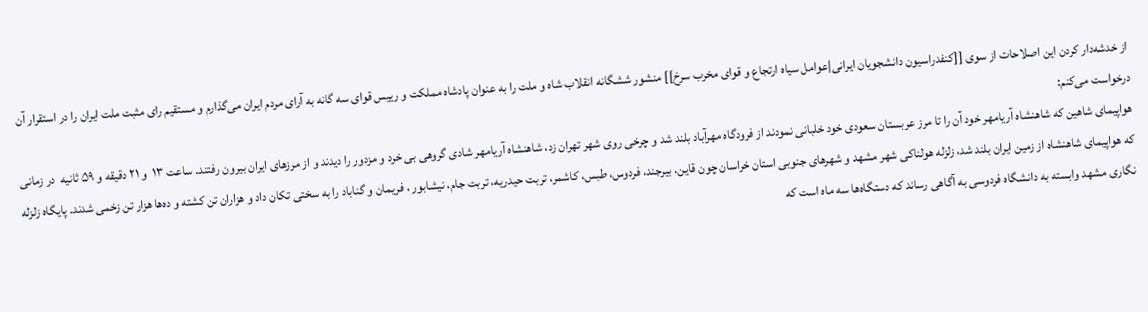از خدشه‌دار کردن این اصلاحات از سوی [[کنفدراسیون دانشجویان ایرانی|عوامل سیاه ارتجاع و قوای مخرب سرخ]] منشور ششگانه انقلاب شاه و ملت را به عنوان پادشاه مملکت و رییس قوای سه گانه به آرای مردم ایران می‌گذارم و مستقیم رای مثبت ملت ایران را در استقرار آن درخواست می‌کنم:
هواپیمای شاهین که شاهنشاه آریامهر خود آن را تا مرز عربستان سعودی خود خلبانی نمودند از فرودگاه مهرآباد بلند شد و چرخی روی شهر تهران زد، شاهنشاه آریامهر شادی گروهی بی خرد و مزدور را دیدند و از مرزهای ایران بیرون رفتند. ساعت ۱۳  و ۲۱ دقیقه و ۵۹ ثانیه  در زمانی که هواپیمای شاهنشاه از زمین ایران بلند شد، زلزله هولناکی شهر مشهد و شهرهای جنوبی استان خراسان چون قاین، بیرجند، فردوس، طبس، کاشمر، تربت حیدریه، تربت جام، نیشابور ، فریمان و گناباد را به سختی تکان داد و هزاران تن کشته و ده‌ها هزار تن زخمی شدند. پایگاه زلزله نگاری مشهد وابسته به دانشگاه فردوسی به آگاهی رساند که دستگاه‌ها سه ماه است که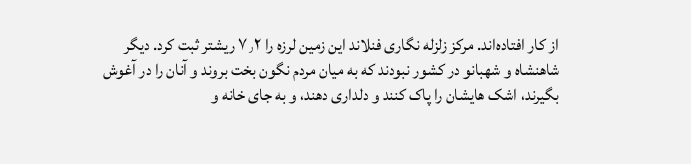از کار افتاده‌اند. مرکز زلزله نگاری فنلاند این زمین لرزه را ۷٫۲ ریشتر ثبت کرد. دیگر شاهنشاه و شهبانو در کشور نبودند که به میان مردم نگون بخت بروند و آنان را در آغوش بگیرند، اشک هایشان را پاک کنند و دلداری دهند، و به جای خانه و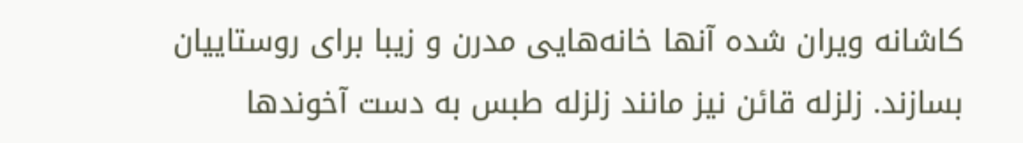کاشانه ویران شده آنها خانه‌هایی مدرن و زیبا برای روستاییان بسازند. زلزله قائن نیز مانند زلزله طبس به دست آخوندها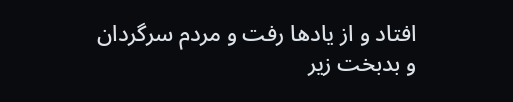افتاد و از یادها رفت و مردم سرگردان و بدبخت زیر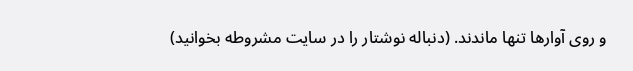و روی آوارها تنها ماندند. (دنباله نوشتار را در سایت مشروطه بخوانید)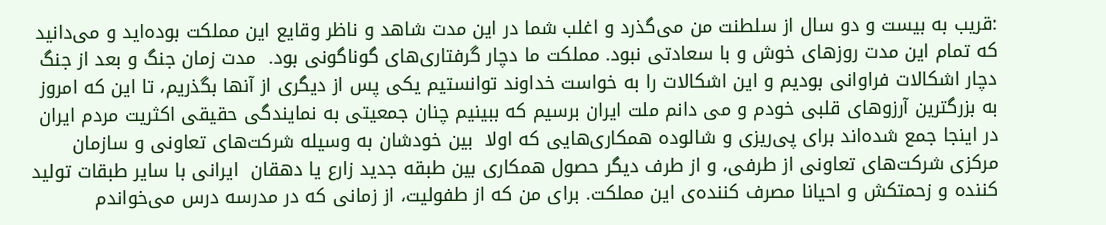:قریب به بیست و دو سال از سلطنت من می‌گذرد و اغلب شما در این مدت شاهد و ناظر وقایع این مملکت بوده‌اید و می‌دانید که تمام این مدت روزهای خوش و با سعادتی نبود. مملکت ما دچار گرفتاری‌های گوناگونی بود.  مدت زمان جنگ و بعد از جنگ دچار اشکالات فراوانی بودیم و این اشکالات را به خواست خداوند توانستیم یکی پس از دیگری از آنها بگذریم، تا این که امروز  به بزرگترین آرزوهای قلبی خودم و می دانم ملت ایران برسیم که ببینیم چنان جمعیتی به نمایندگی حقیقی اکثریت مردم ایران در اینجا جمع شده‌اند برای پی‌ریزی و شالوده همکاری‌هایی که اولا  بین خودشان به وسیله شرکت‌های تعاونی و سازمان مرکزی شرکت‌های تعاونی از طرفی، و از طرف دیگر حصول همکاری بین طبقه جدید زارع یا دهقان  ایرانی با سایر طبقات تولید کننده و زحمتکش و احیانا مصرف کننده‌ی این مملکت. برای من که از طفولیت، از زمانی که در مدرسه درس می‌خواندم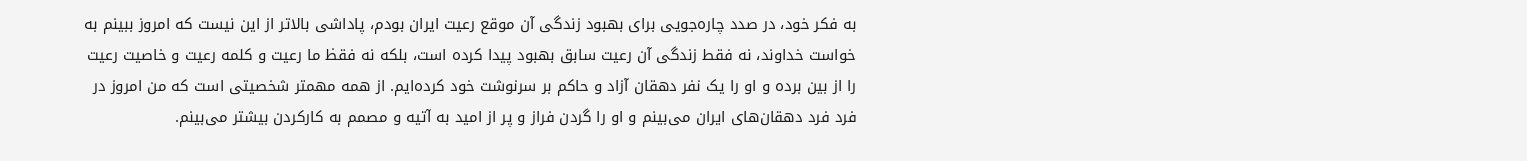به فکر خود، در صدد چاره‌جویی برای بهبود زندگی آن موقع رعیت ایران بودم، پاداشی بالاتر از این نیست که امروز ببینم به خواست خداوند، نه فقط زندگی آن رعیت سابق بهبود پیدا کرده است، بلکه نه فقظ ما رعیت و کلمه رعیت و خاصیت رعیت را از بین برده و او را یک نفر دهقان آزاد و حاکم بر سرنوشت خود کرده‌ایم. از همه مهمتر شخصیتی است که من امروز در فرد فرد دهقان‌های ایران می‌بینم و او را گردن فراز و پر از امید به آتیه و مصمم به کارکردن بیشتر می‌بینم.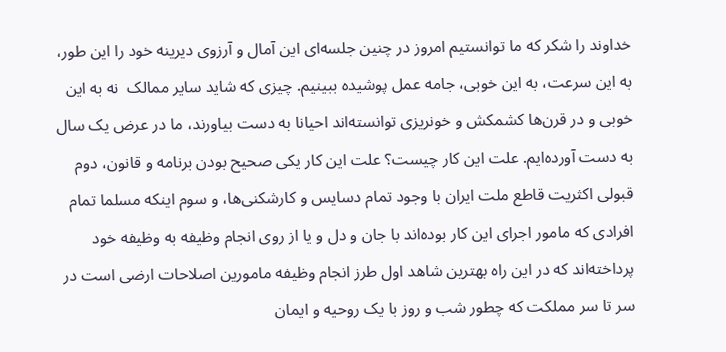خداوند را شکر که ما توانستیم امروز در چنین جلسه‌ای این آمال و آرزوی دیرینه خود را این طور، به این سرعت، به این خوبی، جامه عمل پوشیده ببینیم. چیزی که شاید سایر ممالک  نه به این خوبی و در قرن‌ها کشمکش و خونریزی توانسته‌اند احیانا به دست بیاورند، ما در عرض یک سال به دست آورده‌ایم. علت این کار چیست؟ علت این کار یکی صحیح بودن برنامه و قانون، دوم قبولی اکثریت قاطع ملت ایران با وجود تمام دسایس و کارشکنی‌ها، و سوم اینکه مسلما تمام افرادی که مامور اجرای این کار بوده‌اند با جان و دل و یا از روی انجام وظیفه به وظیفه خود پرداخته‌اند که در این راه بهترین شاهد اول طرز انجام وظیفه مامورین اصلاحات ارضی است در سر تا سر مملکت که چطور شب و روز با یک روحیه و ایمان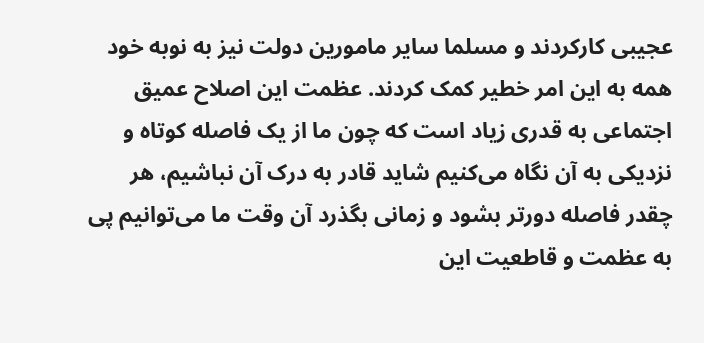عجیبی کارکردند و مسلما سایر مامورین دولت نیز به نوبه خود همه به این امر خطیر کمک کردند. عظمت این اصلاح عمیق اجتماعی به قدری زیاد است که چون ما از یک فاصله کوتاه و نزدیکی به آن نگاه می‌کنیم شاید قادر به درک آن نباشیم، هر چقدر فاصله دورتر بشود و زمانی بگذرد آن وقت ما می‌توانیم پی به عظمت و قاطعیت این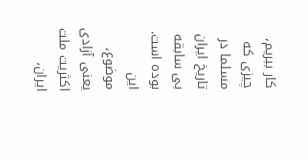کار ببریم، چیزی که مسلما در تاریخ ایران بی سابقه بوده است. این موضوع،  یعنی آزادی اکثریت ملت ایران،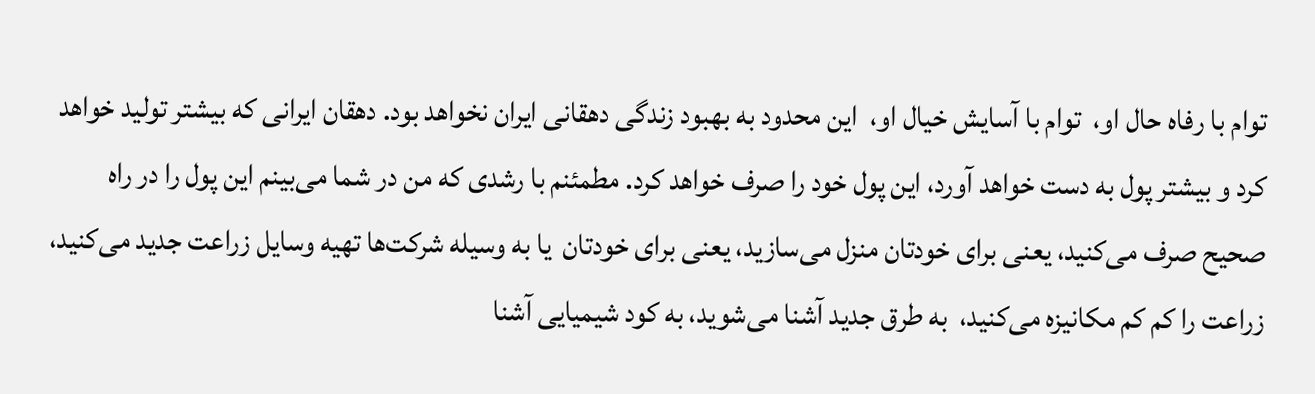توام با رفاه حال او،  توام با آسایش خیال او،  این محدود به بهبود زندگی دهقانی ایران نخواهد بود. دهقان ایرانی که بیشتر تولید خواهد کرد و بیشتر پول به دست خواهد آورد، این پول خود را صرف خواهد کرد. مطمئنم با رشدی که من در شما می‌بینم این پول را در راه صحیح صرف می‌کنید، یعنی برای خودتان منزل می‌سازید، یعنی برای خودتان  یا به وسیله شرکت‌ها تهیه وسایل زراعت جدید می‌کنید، زراعت را کم کم مکانیزه می‌کنید،  به طرق جدید آشنا می‌شوید، به کود شیمیایی آشنا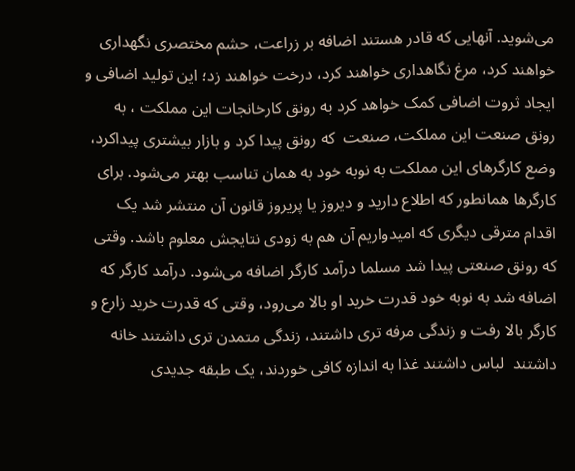می‌شوید. آنهایی که قادر هستند اضافه بر زراعت، حشم مختصری نگهداری خواهند کرد، مرغ نگاهداری خواهند کرد، درخت خواهند زد؛ این تولید اضافی و ایجاد ثروت اضافی کمک خواهد کرد به رونق کارخانجات این مملکت ، به رونق صنعت این مملکت، صنعت  که رونق پیدا کرد و بازار بیشتری پیداکرد، وضع کارگرهای این مملکت به نوبه خود به همان تناسب بهتر می‌شود. برای کارگرها همانطور که اطلاع دارید و دیروز یا پریروز قانون آن منتشر شد یک اقدام مترقی دیگری که امیدواریم آن هم به زودی نتایجش معلوم باشد. وقتی که رونق صنعتی پیدا شد مسلما درآمد کارگر اضافه می‌شود. درآمد کارگر که اضافه شد به نوبه خود قدرت خرید او بالا می‌رود، وقتی که قدرت خرید زارع و کارگر بالا رفت و زندگی مرفه تری داشتند، زندگی متمدن تری داشتند خانه داشتند  لباس داشتند غذا به اندازه کافی خوردند، یک طبقه جدیدی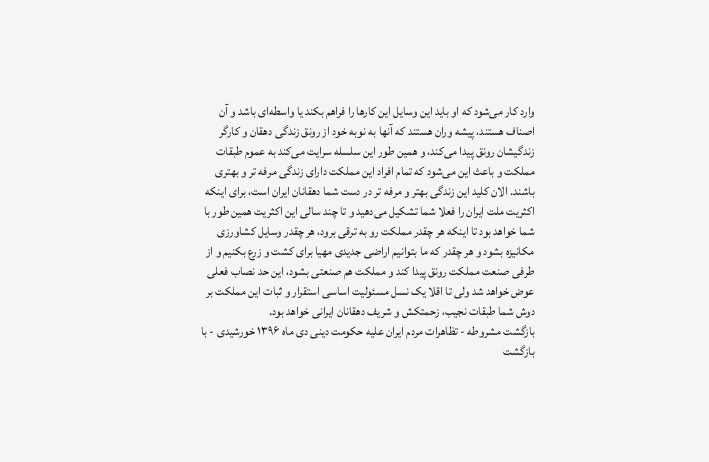وارد کار می‌شود که او باید این وسایل این کارها را فراهم بکند یا واسطه‌ای باشد و آن اصناف هستند، پیشه وران هستند که آنها به نوبه خود از رونق زندگی دهقان و کارگر زندگیشان رونق پیدا می‌کند، و همین طور این سلسله سرایت می‌کند به عموم طبقات مملکت و باعث این می‌شود که تمام افراد این مملکت دارای زندگی مرفه تر و بهتری باشند. الان کلید این زندگی بهتر و مرفه تر در دست شما دهقانان ایران است، برای اینکه اکثریت ملت ایران را فعلا شما تشکیل می‌دهید و تا چند سالی این اکثریت همین طور با شما خواهد بود تا اینکه هر چقدر مملکت رو به ترقی برود، هر چقدر وسایل کشاورزی مکانیزه بشود و هر چقدر که ما بتوانیم اراضی جدیدی مهیا برای کشت و زرع بکنیم و از طرفی صنعت مملکت رونق پیدا کند و مملکت هم صنعتی بشود، این حد نصاب فعلی عوض خواهد شد ولی تا اقلا یک نسل مسئولیت اساسی استقرار و ثبات این مملکت بر دوش شما طبقات نجیب، زحمتکش و شریف دهقانان ایرانی خواهد بود.
بازگشت مشروطه - تظاهرات مردم ایران علیه حکومت دینی دی ماه ۱۳۹۶ خورشیدی - با بازگشت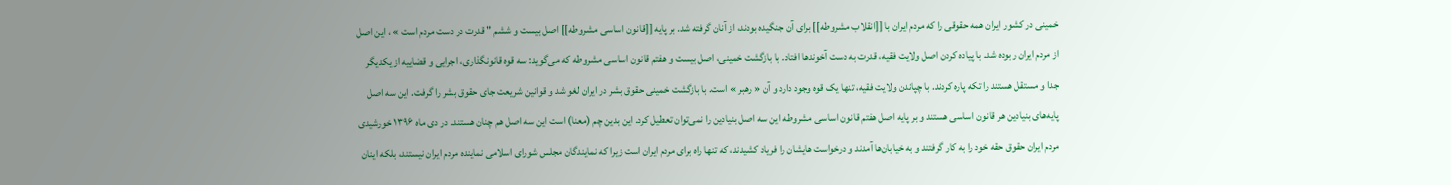خمینی در کشور ایران همه حقوقی را که مردم ایران با [[انقلاب مشروطه]] برای آن جنگیده بودند، از آنان گرفته شد. بر پایه [[قانون اساسی مشروطه]] اصل بیست و ششم " قدرت در دست مردم است » ، این اصل از مردم ایران ربوده شد. با پیاده کردن اصل ولایت فقیه، قدرت به دست آخوندها افتاد. با بازگشت خمینی، اصل بیست و هفتم قانون اساسی مشروطه که می‌گوید: سه قوه قانونگذاری، اجرایی و قضاییه از یکدیگر جدا و مستقل هستند را تکه پاره کردند. با چپاندن ولایت فقیه، تنها یک قوه وجود دارد و آن « رهبر » است. با بازگشت خمینی حقوق بشر در ایران لغو شد و قوانین شریعت جای حقوق بشر را گرفت. این سه اصل پایه‌های بنیادین هر قانون اساسی هستند و بر پایه اصل هفتم قانون اساسی مشروطه این سه اصل بنیادین را نمی‌توان تعطیل کرد. این بدین چم (معنا) است این سه اصل هم چنان هستند. در دی ماه ۱۳۹۶ خورشیدی مردم ایران حقوق حقه خود را به کار گرفتند و به خیابان‌ها آمدند و درخواست هایشان را فریاد کشیدند، که تنها راه برای مردم ایران است زیرا که نمایندگان مجلس شورای اسلامی نماینده مردم ایران نیستند، بلکه اینان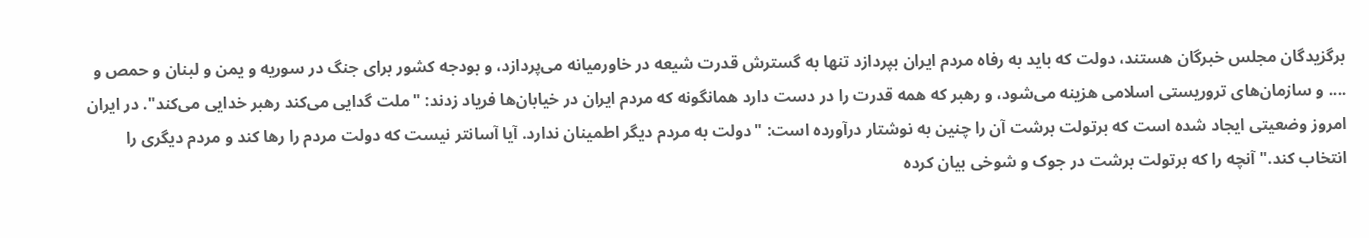برگزیدگان مجلس خبرگان هستند، دولت که باید به رفاه مردم ایران بپردازد تنها به گسترش قدرت شیعه در خاورمیانه می‌پردازد، و بودجه کشور برای جنگ در سوریه و یمن و لبنان و حمص و .... و سازمان‌های تروریستی اسلامی هزینه می‌شود، و رهبر که همه قدرت را در دست دارد همانگونه که مردم ایران در خیابان‌ها فریاد زدند: "ملت گدایی می‌کند رهبر خدایی می‌کند". در ایران امروز وضعیتی ایجاد شده است که برتولت برشت آن را چنین به نوشتار درآورده است: "دولت به مردم دیگر اطمینان ندارد. آیا آسانتر نیست که دولت مردم را رها کند و مردم دیگری را انتخاب کند." آنچه را که برتولت برشت در جوک و شوخی بیان کرده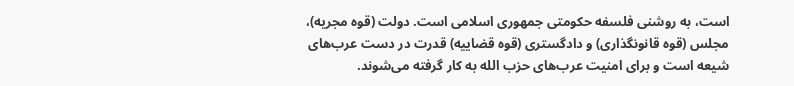است، به روشنی فلسفه حکومتی جمهوری اسلامی است. دولت (قوه مجریه)، مجلس (قوه قانونگذاری) و دادگستری (قوه قضاییه) قدرت در دست عرب‌های شیعه است و برای امنیت عرب‌های حزب الله به کار گرفته می‌شوند.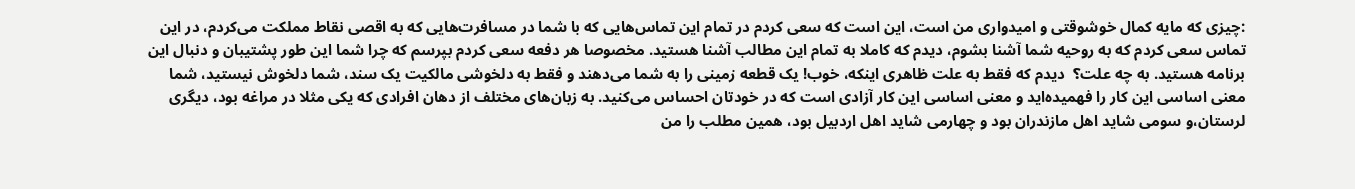:چیزی که مایه کمال خوشوقتی و امیدواری من است، این است که سعی کردم در تمام این تماس‌هایی که با شما در مسافرت‌هایی که به اقصی نقاط مملکت می‌کردم، در این تماس سعی کردم که به روحیه شما آشنا بشوم، دیدم که کاملا به تمام این مطالب آشنا هستید. مخصوصا هر دفعه سعی کردم بپرسم که چرا شما این طور پشتیبان و دنبال این برنامه هستید. به چه علت؟  دیدم که فقط به علت ظاهری اینکه، خوب! یک قطعه زمینی را به شما می‌دهند و فقط به دلخوشی مالکیت یک سند، شما دلخوش نیستید، شما معنی اساسی این کار را فهمیده‌اید و معنی اساسی این کار آزادی است که در خودتان احساس می‌کنید. به زبان‌های مختلف از دهان افرادی که یکی مثلا در مراغه بود، دیگری لرستان،و سومی شاید اهل مازندران بود و چهارمی شاید اهل اردبیل بود، همین مطلب را من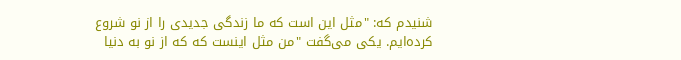شنیدم که: "مثل این است که ما زندگی جدیدی را از نو شروع کرده‌ایم. یکی می‌گفت "من مثل اینست که که از نو به دنیا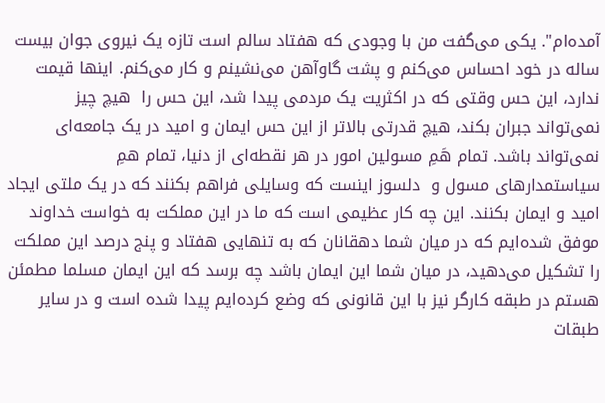آمده‌ام". یکی می‌گفت من با وجودی که هفتاد سالم است تازه یک نیروی جوان بیست ساله در خود احساس می‌کنم و پشت گاوآهن می‌نشینم و کار می‌کنم. اینها قیمت ندارد، این حس وقتی که در اکثریت یک مردمی پیدا شد، این حس را  هیچ چیز نمی‌تواند جبران بکند، هیچ قدرتی بالاتر از این حس ایمان و امید در یک جامعه‌ای نمی‌تواند باشد. تمام هَمِ مسولین امور در هر نقطه‌ای از دنیا، تمام همِ سیاستمدارهای مسول و  دلسوز اینست که وسایلی فراهم بکنند که در یک ملتی ایجاد امید و ایمان بکنند. این چه کار عظیمی است که ما در این مملکت به خواست خداوند موفق شده‌ایم که در میان شما دهقانان که به تنهایی هفتاد و پنج درصد این مملکت را تشکیل می‌دهید، در میان شما این ایمان باشد چه برسد که این ایمان مسلما مطمئن هستم در طبقه کارگر نیز با این قانونی که وضع کرده‌ایم پیدا شده است و در سایر طبقات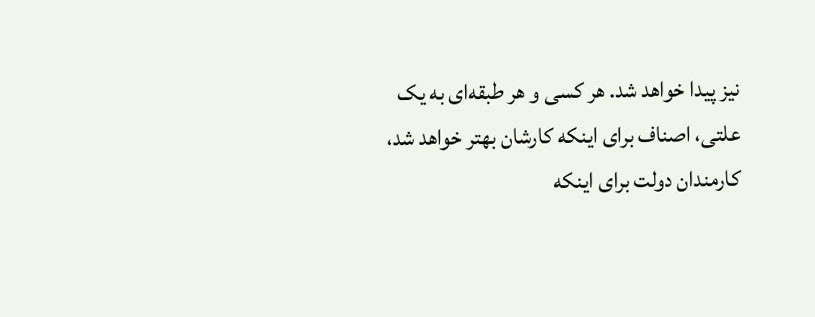نیز پیدا خواهد شد. هر کسی و هر طبقه‌ای به یک علتی، اصناف برای اینکه کارشان بهتر خواهد شد، کارمندان دولت برای اینکه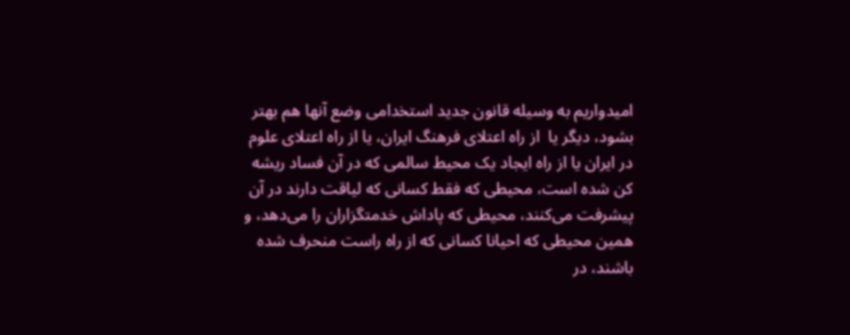امیدواریم به وسیله قانون جدید استخدامی وضع آنها هم بهتر بشود، دیگر یا  از راه اعتلای فرهنگ ایران، یا از راه اعتلای علوم در ایران یا از راه ایجاد یک محیط سالمی که در آن فساد ریشه کن شده است، محیطی که فقط کسانی که لیاقت دارند در آن پیشرفت می‌کنند، محیطی که پاداش خدمتگزاران را می‌دهد، و همین محیطی که احیانا کسانی که از راه راست منحرف شده باشند، در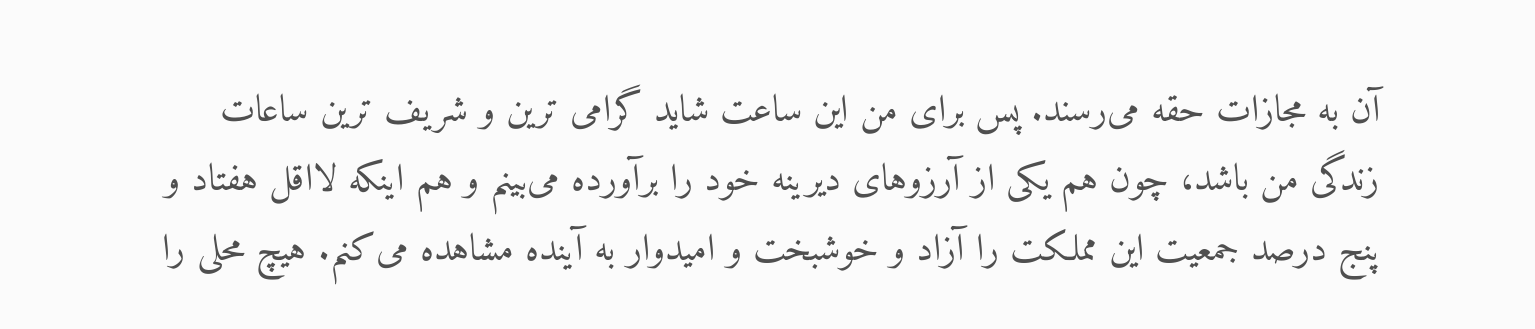آن به مجازات حقه می‌رسند. پس برای من این ساعت شاید گرامی ترین و شریف ترین ساعات زندگی من باشد، چون هم یکی از آرزوهای دیرینه خود را برآورده می‌بینم و هم اینکه لااقل هفتاد و پنج درصد جمعیت این مملکت را آزاد و خوشبخت و امیدوار به آینده مشاهده می‌کنم. هیچ محلی را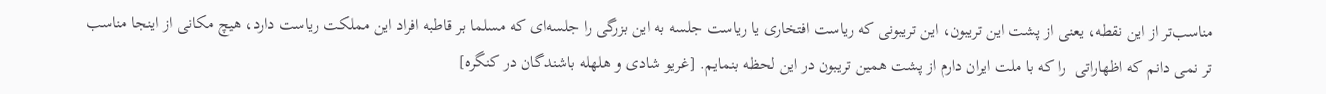مناسب‌تر از این نقطه، یعنی از پشت این تریبون، این تریبونی که ریاست افتخاری یا ریاست جلسه به این بزرگی را جلسه‌ای که مسلما بر قاطبه افراد این مملکت ریاست دارد، هیچ مکانی از اینجا مناسب تر نمی دانم که اظهاراتی  را که با ملت ایران دارم از پشت همین تریبون در این لحظه بنمایم. [غریو شادی و هلهله باشندگان در کنگره]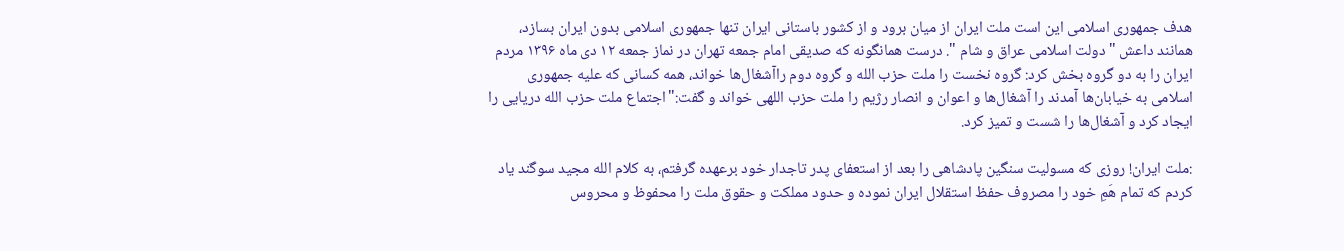هدف جمهوری اسلامی این است ملت ایران از میان برود و از کشور باستانی ایران تنها جمهوری اسلامی بدون ایران بسازد، همانند داعش "دولت اسلامی عراق و شام ". درست همانگونه که صدیقی امام جمعه تهران در نماز جمعه ۱۲ دی ماه ۱۳۹۶ مردم ایران را به دو گروه بخش کرد: گروه نخست را ملت حزب الله و گروه دوم راآشغال‌ها خواند، همه کسانی که علیه جمهوری اسلامی به خیابان‌ها آمدند را آشغال‌ها و اعوان و انصار رژیم را ملت حزب اللهی خواند و گفت:"اجتماع ملت حزب الله دریایی را ایجاد کرد و آشغال‌ها را شست و تمیز کرد.

:ملت ایران! روزی که مسولیت سنگین پادشاهی را بعد از استعفای پدر تاجدار خود برعهده گرفتم، به کلام الله مجید سوگند یاد کردم که تمام هَمِ خود را مصروف حفظ استقلال ایران نموده و حدود مملکت و حقوق ملت را محفوظ و محروس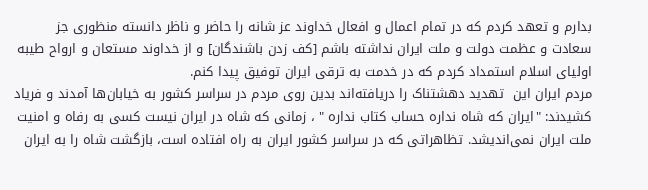بدارم و تعهد کردم که در تمام اعمال و افعال خداوند عز شانه را حاضر و ناظر دانسته منظوری جز سعادت و عظمت دولت و ملت ایران نداشته باشم [کف زدن باشندگان] و از خداوند مستعان و ارواح طیبه اولیای اسلام استمداد کردم که در خدمت به ترقی ایران توفیق پیدا کنم.
مردم ایران این  تهدید دهشتناک را دریافته‌اند بدین روی مردم در سراسر کشور به خیابان‌ها آمدند و فریاد کشیدند: "ایران که شاه نداره حساب کتاب نداره " ، زمانی که شاه در ایران نیست کسی به رفاه و امنیت ملت ایران نمی‌اندیشد. تظاهراتی که در سراسر کشور ایران به راه افتاده است، بازگشت شاه را به ایران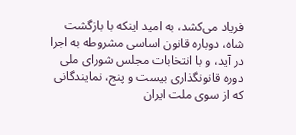فریاد می‌کشد، به امید اینکه با بازگشت شاه، دوباره قانون اساسی مشروطه به اجرا در آید، و با انتخابات مجلس شورای ملی دوره قانونگذاری بیست و پنج، نمایندگانی که از سوی ملت ایران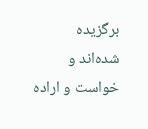برگزیده شده‌اند و خواست و اراده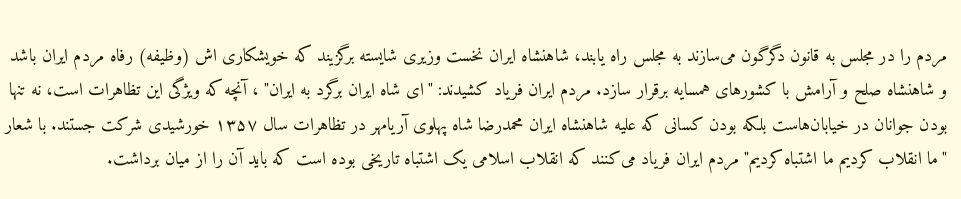مردم را در مجلس به قانون دگرگون می‌سازند به مجلس راه یابند، شاهنشاه ایران نخست وزیری شایسته برگزیند که خویشکاری اش (وظیفه) رفاه مردم ایران باشد و شاهنشاه صلح و آرامش با کشورهای همسایه برقرار سازد. مردم ایران فریاد کشیدند: "ای شاه ایران برگرد به ایران" ، آنچه که ویژگی این تظاهرات است، نه تنها بودن جوانان در خیابان‌هاست بلکه بودن کسانی که علیه شاهنشاه ایران محمدرضا شاه پهلوی آریامهر در تظاهرات سال ۱۳۵۷ خورشیدی شرکت جستند. با شعار "ما انقلاب کردیم ما اشتباه کردیم" مردم ایران فریاد می‌کنند که انقلاب اسلامی یک اشتباه تاریخی بوده است که باید آن را از میان برداشت.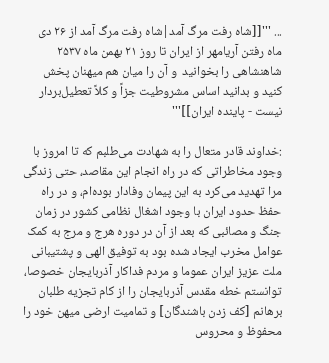... '''[[شاه رفت مرگ آمد|شاه رفت مرگ آمد از ۲۶ دی ماه رفتن آریامهر از ایران تا روز ۲۱ بهمن ماه ۲۵۳۷ شاهنشاهی را بخوانید  و آن را میان هم میهنان پخش کنید و بدانید اساس مشروطیت جزاً و کلاً تعطیل‌بردار نیست - پاینده ایران]]'''

:خداوند قادر متعال را به شهادت می‌طلبم که تا امروز با وجود مخاطراتی که در راه انجام این مقاصد، حتی زندگی مرا تهدید می‌کرد به این پیمان وفادار بوده‌ام، و در راه حفظ حدود ایران با وجود اشغال نظامی کشور در زمان جنگ و مصائبی که بعد از آن در دوره هرج و مرج به کمک عوامل مخرب ایجاد شده بود به توفیق الهی و پشتیبانی ملت عزیز ایران عموما و مردم فداکار آذربایجان خصوصا، توانستم خطه مقدس آذربایجان را از کام تجزیه طلبان برهانم [کف زدن باشندگان] و تمامیت ارضی میهن خود را محفوظ و محروس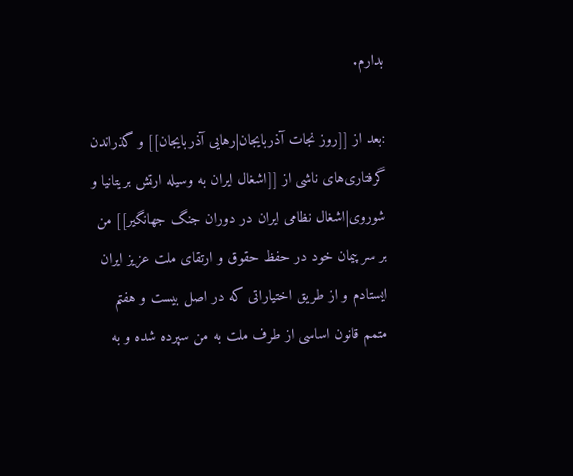بدارم.

:بعد از [[روز نجات آذربایجان|رهایی آذربایجان]] و گذراندن گرفتاری‌های ناشی از [[اشغال ایران به وسیله ارتش بریتانیا و شوروی|اشغال نظامی ایران در دوران جنگ جهانگیر]] من بر سر پیمان خود در حفظ حقوق و ارتقای ملت عزیز ایران ایستادم و از طریق اختیاراتی که در اصل بیست و هفتم متمم قانون اساسی از طرف ملت به من سپرده شده و به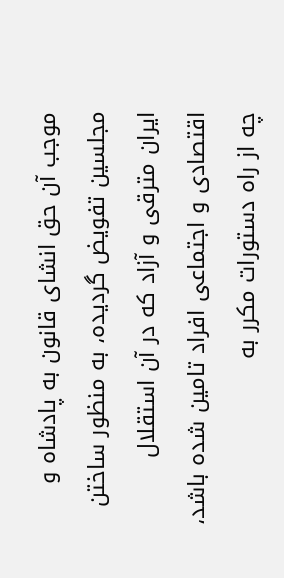موجب آن حق انشای قانون به پادشاه و مجلسین تفویض گردیده، به منظور ساختن ایران مترقی و آزاد که در آن استقلال اقتصادی و اجتماعی افراد تامین شده باشد، چه از راه دستورات مکرر به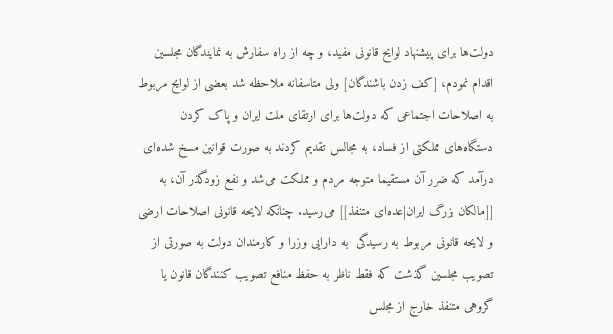دولت‌ها برای پیشنهاد لوایح قانونی مفید، و چه از راه سفارش به نمایندگان مجلسین اقدام نمودم، [کف زدن باشندگان] ولی متاسفانه ملاحظه شد بعضی از لوایح مربوط به اصلاحات اجتماعی که دولت‌ها برای ارتقای ملت ایران و پاک کردن دستگاه‌های مملکتی از فساد، به مجالس تقدیم کردند به صورت قوانین مسخ شده‌ای درآمد که ضرر آن مستقیما متوجه مردم و مملکت می‌شد و نفع زودگذر آن، به [[مالکان بزرگ ایران|عده‌ای متنفذ]] می‌رسید. چنانکه لایحه قانونی اصلاحات ارضی و لایحه قانونی مربوط به رسیدگی  به دارایی وزرا و کارمندان دولت به صورتی از تصویب مجلسین گذشت که فقط ناظر به حفظ منافع تصویب کنندگان قانون یا گروهی متنفذ خارج از مجلس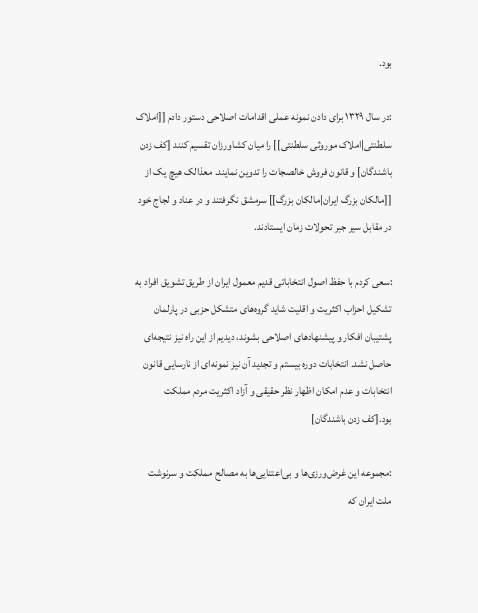بود.

:در سال ۱۳۲۹ برای دادن نمونه عملی اقدامات اصلاحی دستور دادم [[املاک سلطنتی|املاک موروثی سلطنتی]] را میان کشاورزان تقسیم کنند [کف زدن باشندگان] و قانون فروش خالصجات را تدوین نمایند. معذالک هیچ یک از [[مالکان بزرگ ایران|مالکان بزرگ]] سرمشق نگرفتند و در عناد و لجاج خود در مقابل سیر جبر تحولات زمان ایستادند.

:سعی کردم با حفظ اصول انتخاباتی قدیم معمول ایران از طریق تشویق افراد به تشکیل احزاب اکثریت و اقلیت شاید گروه‌های متشکل حزبی در پارلمان پشتیبان افکار و پیشنهادهای اصلاحی بشوند، دیدیم از این راه نیز نتیجه‌ای حاصل نشد. انتخابات دوره بیستم و تجدید آن نیز نمونه‌ای از نارسایی قانون انتخابات و عدم امکان اظهار نظر حقیقی و آزاد اکثریت مردم مملکت بود.[کف زدن باشندگان]

:مجموعه این غرض‌ورزی‌ها و بی‌اعتنایی‌ها به مصالح مملکت و سرنوشت ملت ایران که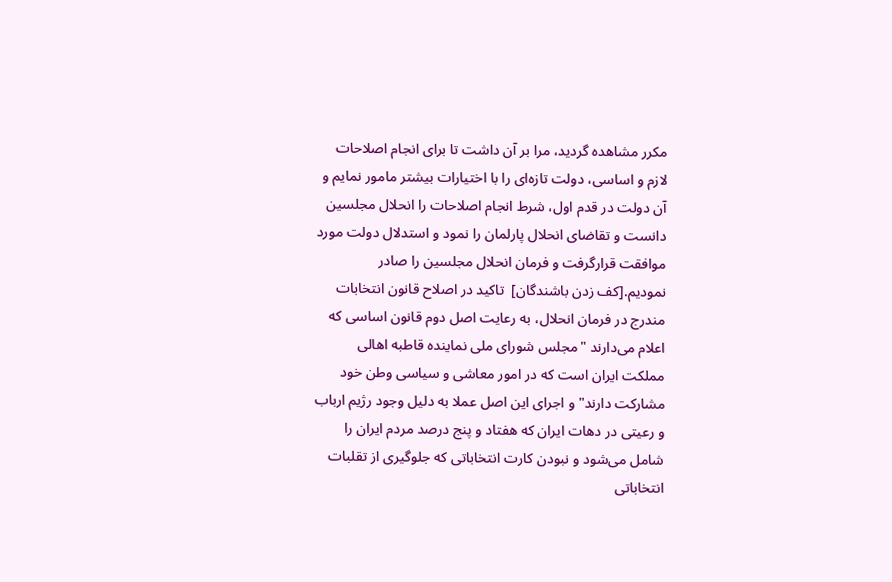مکرر مشاهده گردید، مرا بر آن داشت تا برای انجام اصلاحات لازم و اساسی، دولت تازه‌ای را با اختیارات بیشتر مامور نمایم و آن دولت در قدم اول، شرط انجام اصلاحات را انحلال مجلسین دانست و تقاضای انحلال پارلمان را نمود و استدلال دولت مورد موافقت قرارگرفت و فرمان انحلال مجلسین را صادر نمودیم.[کف زدن باشندگان]  تاکید در اصلاح قانون انتخابات مندرج در فرمان انحلال، به رعایت اصل دوم قانون اساسی که اعلام می‌دارند "مجلس شورای ملی نماینده قاطبه اهالی مملکت ایران است که در امور معاشی و سیاسی وطن خود مشارکت دارند" و اجرای این اصل عملا به دلیل وجود رژیم ارباب و رعیتی در دهات ایران که هفتاد و پنج درصد مردم ایران را شامل می‌شود و نبودن کارت انتخاباتی که جلوگیری از تقلبات انتخاباتی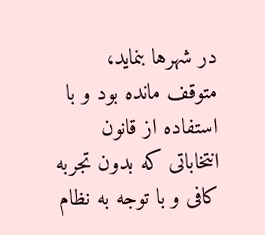در شهرها بنماید، متوقف مانده بود و با استفاده از قانون انتخاباتی که بدون تجربه کافی و با توجه به نظام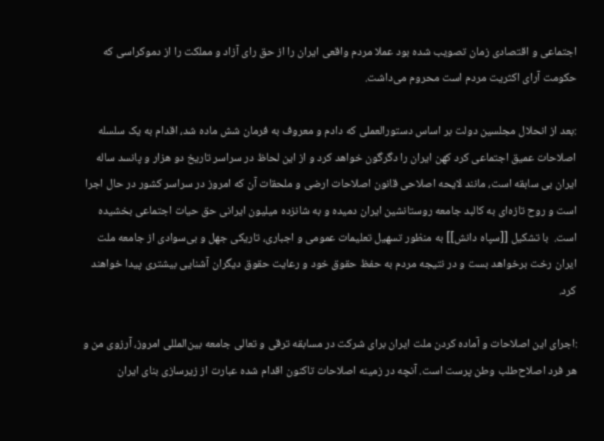اجتماعی و اقتصادی زمان تصویب شده بود عملا مردم واقعی ایران را از حق رای آزاد و مملکت را از دموکراسی که حکومت آرای اکثریت مردم است محروم می‌داشت.

:بعد از انحلال مجلسین دولت بر اساس دستورالعملی که دادم و معروف به فرمان شش ماده‌ شد، اقدام به یک سلسله اصلاحات عمیق اجتماعی کرد کهن ایران را دگرگون خواهد کرد و از این لحاظ در سراسر تاریخ دو هزار و پانسد ساله ایران بی سابقه است، مانند لایحه اصلاحی قانون اصلاحات ارضی و ملحقات آن که امروز در سراسر کشور در حال اجرا است و روح تازه‌ای به کالبد جامعه روستانشین ایران دمیده و به شانزده میلیون ایرانی حق حیات اجتماعی بخشیده است.  با تشکیل [[سپاه دانش]] به منظور تسهیل تعلیمات عمومی و اجباری، تاریکی جهل و بی‌سوادی از جامعه ملت ایران رخت برخواهد بست و در نتیجه مردم به حفظ حقوق خود و رعایت حقوق دیگران آشنایی بیشتری پیدا خواهند کرد.

:اجرای این اصلاحات و آماده کردن ملت ایران برای شرکت در مسابقه ترقی و تعالی جامعه بین‌المللی امروز، آرزوی من و هر فرد اصلاح‌طلب وطن پرست است. آنچه در زمینه اصلاحات تاکنون اقدام شده عبارت از زیرسازی بنای ایران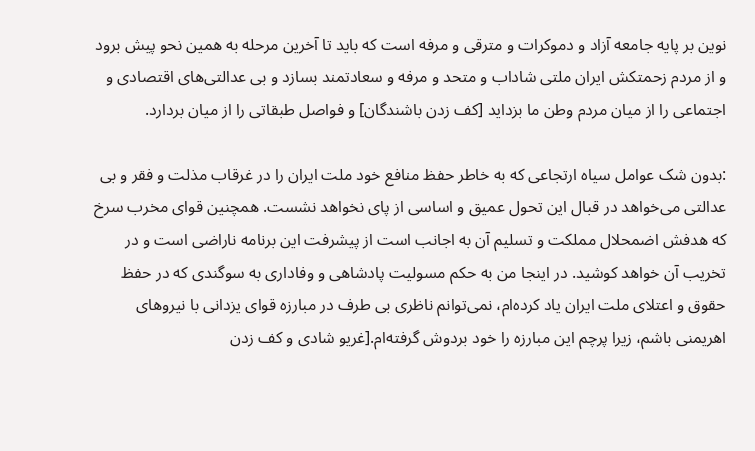نوین بر پایه جامعه آزاد و دموکرات و مترقی و مرفه است که باید تا آخرین مرحله به همین نحو پیش برود و از مردم زحمتکش ایران ملتی شاداب و متحد و مرفه و سعادتمند بسازد و بی عدالتی‌های اقتصادی و اجتماعی را از میان مردم وطن ما بزداید [کف زدن باشندگان] و فواصل طبقاتی را از میان بردارد.

:بدون شک عوامل سیاه ارتجاعی که به خاطر حفظ منافع خود ملت ایران را در غرقاب مذلت و فقر و بی عدالتی می‌خواهد در قبال این تحول عمیق و اساسی از پای نخواهد نشست. همچنین قوای مخرب سرخ که هدفش اضمحلال مملکت و تسلیم آن به اجانب است از پیشرفت این برنامه ناراضی است و در تخریب آن خواهد کوشید. در اینجا من به حکم مسولیت پادشاهی و وفاداری به سوگندی که در حفظ حقوق و اعتلای ملت ایران یاد کرده‌ام، نمی‌توانم ناظری بی طرف در مبارزه قوای یزدانی با نیروهای اهریمنی باشم، زیرا پرچم این مبارزه را خود بردوش گرفته‌ام.[غریو شادی و کف زدن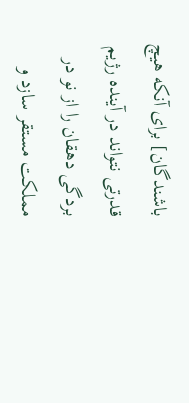باشندگان] برای آنکه هیچ قدرتی نتواند در آینده رژیم بردگی دهقان را از نو در مملکت مستقر سازد و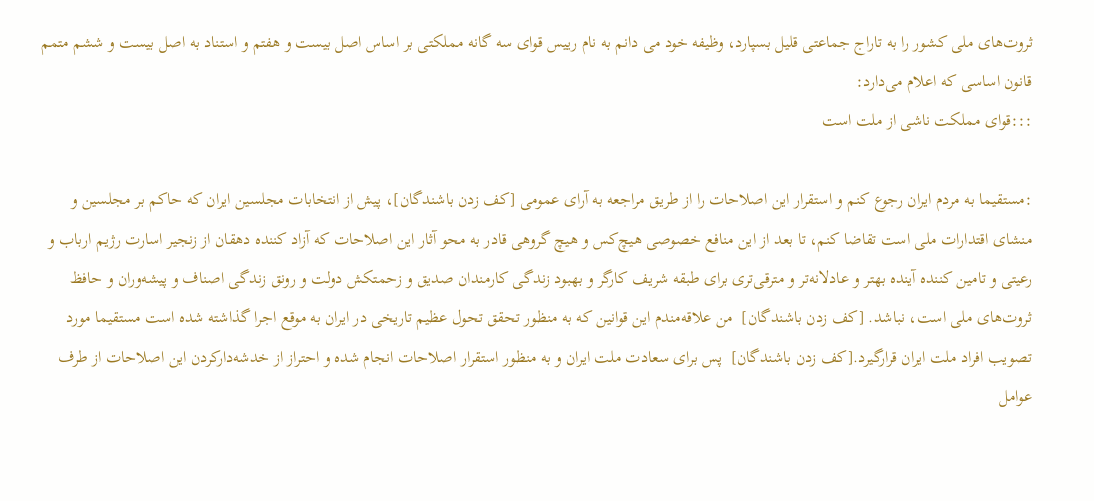ثروت‌های ملی کشور را به تاراج جماعتی قلیل بسپارد، وظیفه خود می دانم به نام رییس قوای سه گانه مملکتی بر اساس اصل بیست و هفتم و استناد به اصل بیست و ششم متمم قانون اساسی که اعلام می‌دارد:
:::قوای مملکت ناشی از ملت است

:مستقیما به مردم ایران رجوع کنم و استقرار این اصلاحات را از طریق مراجعه به آرای عمومی [کف زدن باشندگان]، پیش از انتخابات مجلسین ایران که حاکم بر مجلسین و منشای اقتدارات ملی است تقاضا کنم، تا بعد از این منافع خصوصی هیچ‌کس و هیچ گروهی قادر به محو آثار این اصلاحات که آزاد کننده دهقان از زنجیر اسارت رژیم ارباب و رعیتی و تامین کننده آینده بهتر و عادلانه‌تر و مترقی‌تری برای طبقه شریف کارگر و بهبود زندگی کارمندان صدیق و زحمتکش دولت و رونق زندگی اصناف و پیشه‌وران و حافظ ثروت‌های ملی است، نباشد. [کف زدن باشندگان]  من علاقه‌مندم این قوانین که به منظور تحقق تحول عظیم تاریخی در ایران به موقع اجرا گذاشته شده است مستقیما مورد تصویب افراد ملت ایران قرارگیرد.[کف زدن باشندگان]  پس برای سعادت ملت ایران و به منظور استقرار اصلاحات انجام شده و احتراز از خدشه‌دارکردن این اصلاحات از طرف عوامل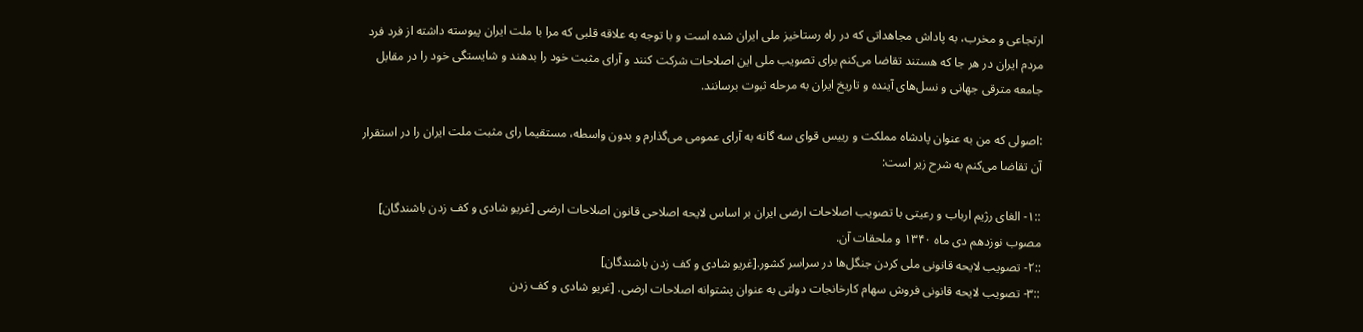ارتجاعی و مخرب، به پاداش مجاهداتی که در راه رستاخیز ملی ایران شده است و با توجه به علاقه قلبی که مرا با ملت ایران پیوسته داشته از فرد فرد مردم ایران در هر جا که هستند تقاضا می‌کنم برای تصویب ملی این اصلاحات شرکت کنند و آرای مثبت خود را بدهند و شایستگی خود را در مقابل جامعه مترقی جهانی و نسل‌های آینده و تاریخ ایران به مرحله ثبوت برسانند.

:اصولی که من به عنوان پادشاه مملکت و رییس قوای سه گانه به آرای عمومی می‌گذارم و بدون واسطه، مستقیما رای مثبت ملت ایران را در استقرار آن تقاضا می‌کنم به شرح زیر است:

::۱- الغای رژیم ارباب و رعیتی با تصویب اصلاحات ارضی ایران بر اساس لایحه اصلاحی قانون اصلاحات ارضی [غریو شادی و کف زدن باشندگان] مصوب نوزدهم دی ماه ۱۳۴۰ و ملحقات آن.
::۲- تصویب لایحه قانونی ملی کردن جنگل‌ها در سراسر کشور.[غریو شادی و کف زدن باشندگان]
::۳- تصویب لایحه قانونی فروش سهام کارخانجات دولتی به عنوان پشتوانه اصلاحات ارضی. [غریو شادی و کف زدن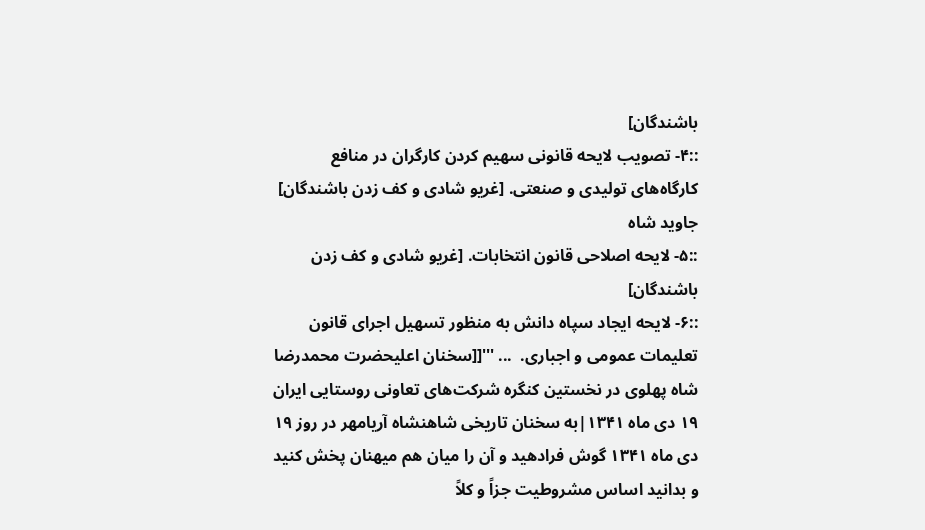باشندگان]
::۴- تصویب لایحه قانونی سهیم کردن کارگران در منافع کارگاه‌های تولیدی و صنعتی. [غریو شادی و کف زدن باشندگان] جاوید شاه
::۵- لایحه اصلاحی قانون انتخابات. [غریو شادی و کف زدن باشندگان]
::۶- لایحه ایجاد سپاه دانش به منظور تسهیل اجرای قانون تعلیمات عمومی و اجباری.  ... '''[[سخنان اعلیحضرت محمدرضا شاه پهلوی در نخستین کنگره شرکت‌های تعاونی روستایی ایران ۱۹ دی ماه ۱۳۴۱|به سخنان تاریخی شاهنشاه آریامهر در روز ۱۹ دی ماه ۱۳۴۱ گوش فرادهید و آن را میان هم میهنان پخش کنید و بدانید اساس مشروطیت جزاً و کلاً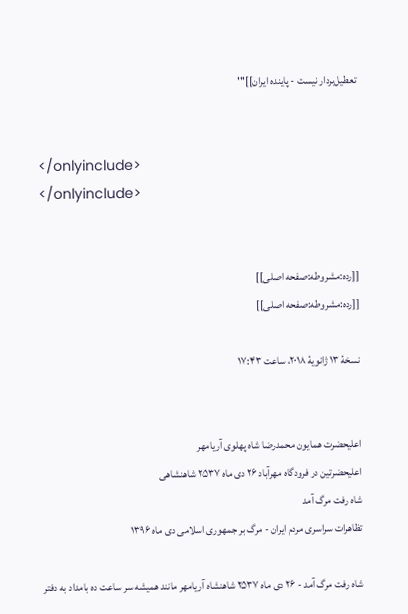تعطیل‌بردار نیست - پاینده ایران]]'''


</onlyinclude>
</onlyinclude>


[[رده:مشروطه:صفحه اصلی]]
[[رده:مشروطه:صفحه اصلی]]

نسخهٔ ۱۳ ژانویهٔ ۲۰۱۸، ساعت ۱۷:۴۳


اعلیحضرت همایون محمدرضا شاه پهلوی آریامهر
اعلیحضرتین در فرودگاه مهرآباد ۲۶ دی ماه ۲۵۳۷ شاهنشاهی
شاه رفت مرگ آمد
تظاهرات سراسری مردم ایران - مرگ بر جمهوری اسلامی دی ماه ۱۳۹۶

شاه رفت مرگ آمد - ۲۶ دی ماه ۲۵۳۷ شاهنشاه آریامهر مانند همیشه سر ساعت ده بامداد به دفتر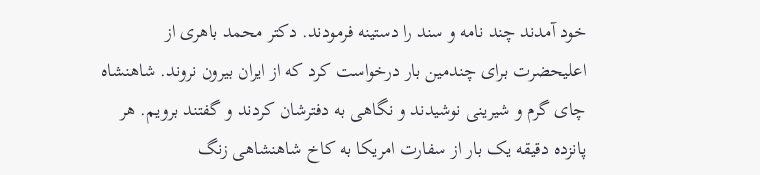خود آمدند چند نامه و سند را دستینه فرمودند. دکتر محمد باهری از اعلیحضرت برای چندمین بار درخواست کرد که از ایران بیرون نروند. شاهنشاه چای گرم و شیرینی نوشیدند و نگاهی به دفترشان کردند و گفتند برویم. هر پانزده دقیقه یک بار از سفارت امریکا به کاخ شاهنشاهی زنگ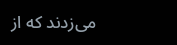می‌زدند که از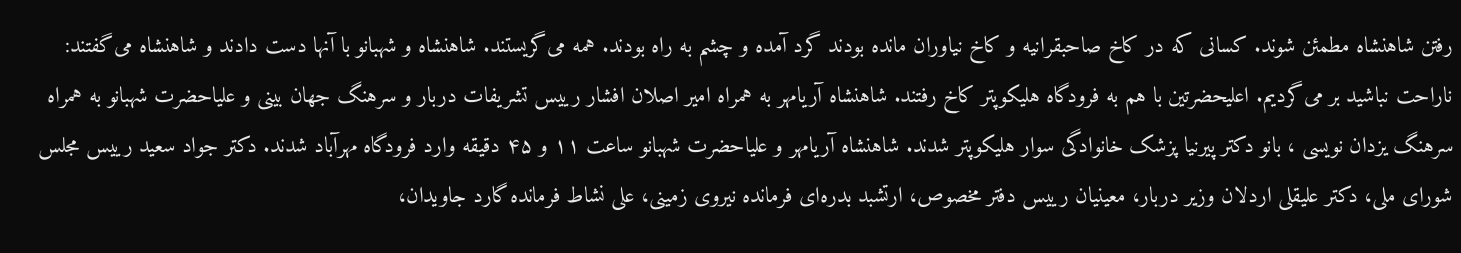رفتن شاهنشاه مطمئن شوند. کسانی که در کاخ صاحبقرانیه و کاخ نیاوران مانده بودند گرد آمده و چشم به راه بودند. همه می‌گریستند. شاهنشاه و شهبانو با آنها دست دادند و شاهنشاه می‌گفتند: ناراحت نباشید بر می‌گردیم. اعلیحضرتین با هم به فرودگاه هلیکوپتر کاخ رفتند. شاهنشاه آریامهر به همراه امیر اصلان افشار رییس تشریفات دربار و سرهنگ جهان بینی و علیاحضرت شهبانو به همراه سرهنگ یزدان نویسی ، بانو دکتر پیرنیا پزشک خانوادگی سوار هلیکوپتر شدند. شاهنشاه آریامهر و علیاحضرت شهبانو ساعت ۱۱ و ۴۵ دقیقه وارد فرودگاه مهرآباد شدند. دکتر جواد سعید رییس مجلس شورای ملی، دکتر علیقلی اردلان وزیر دربار، معینیان رییس دفتر مخصوص، ارتشبد بدره‌ای فرمانده نیروی زمینی، علی نشاط فرمانده گارد جاویدان،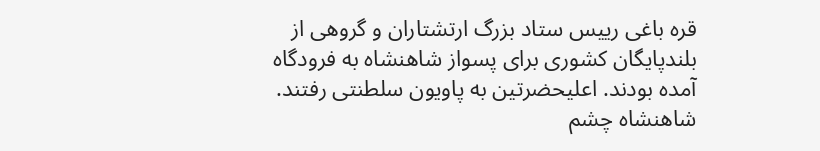قره باغی رییس ستاد بزرگ ارتشتاران و گروهی از بلندپایگان کشوری برای پسواز شاهنشاه به فرودگاه آمده بودند. اعلیحضرتین به پاویون سلطنتی رفتند. شاهنشاه چشم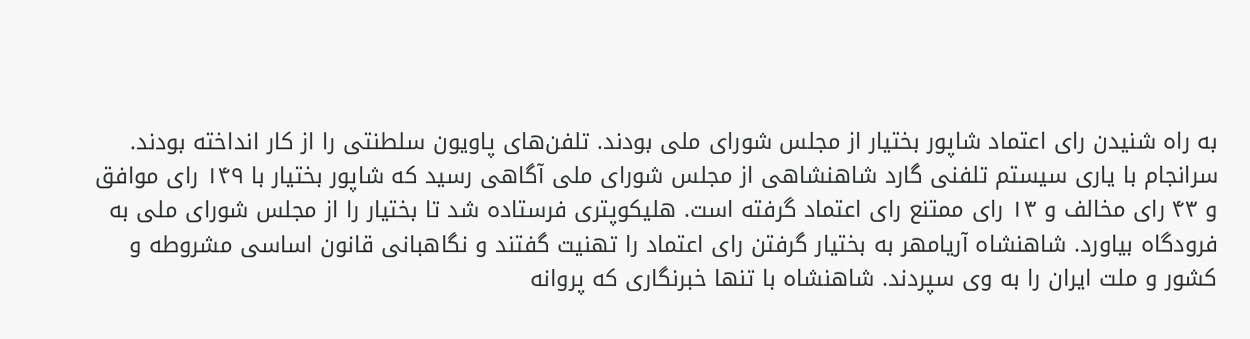به راه شنیدن رای اعتماد شاپور بختیار از مجلس شورای ملی بودند. تلفن‌های پاویون سلطنتی را از کار انداخته بودند. سرانجام با یاری سیستم تلفنی گارد شاهنشاهی از مجلس شورای ملی آگاهی رسید که شاپور بختیار با ۱۴۹ رای موافق و ۴۳ رای مخالف و ۱۳ رای ممتنع رای اعتماد گرفته است. هلیکوپتری فرستاده شد تا بختیار را از مجلس شورای ملی به فرودگاه بیاورد. شاهنشاه آریامهر به بختیار گرفتن رای اعتماد را تهنیت گفتند و نگاهبانی قانون اساسی مشروطه و کشور و ملت ایران را به وی سپردند. شاهنشاه با تنها خبرنگاری که پروانه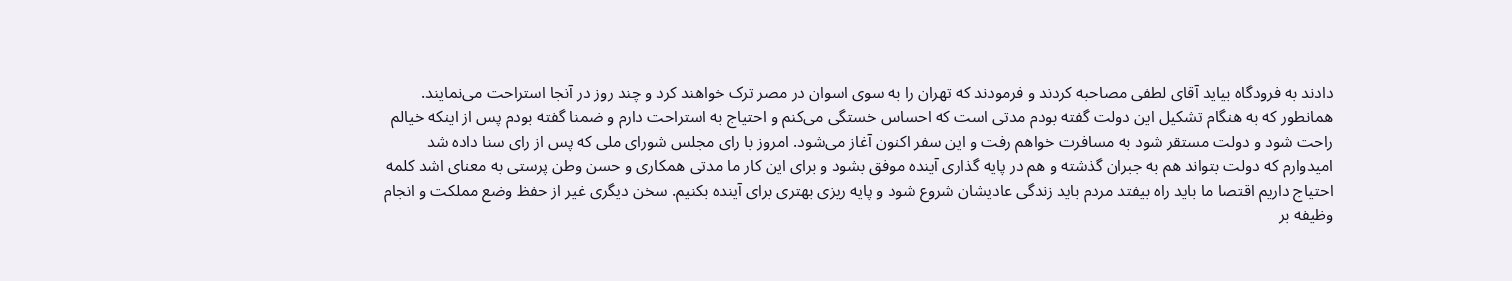دادند به فرودگاه بیاید آقای لطفی مصاحبه کردند و فرمودند که تهران را به سوی اسوان در مصر ترک خواهند کرد و چند روز در آنجا استراحت می‌نمایند. همانطور که به هنگام تشکیل این دولت گفته بودم مدتی است که احساس خستگی می‌کنم و احتیاج به استراحت دارم و ضمنا گفته بودم پس از اینکه خیالم راحت شود و دولت مستقر شود به مسافرت خواهم رفت و این سفر اکنون آغاز می‌شود. امروز با رای مجلس شورای ملی که پس از رای سنا داده شد امیدوارم که دولت بتواند هم به جبران گذشته و هم در پایه گذاری آینده موفق بشود و برای این کار ما مدتی همکاری و حسن وطن پرستی به معنای اشد کلمه احتیاج داریم اقتصا ما باید راه بیفتد مردم باید زندگی عادیشان شروع شود و پایه ریزی بهتری برای آینده بکنیم. سخن دیگری غیر از حفظ وضع مملکت و انجام وظیفه بر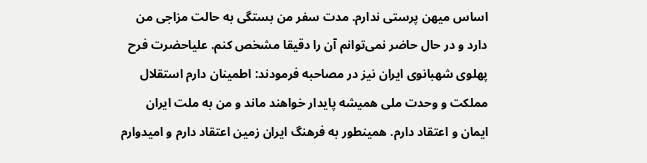اساس میهن پرستی ندارم. مدت سفر من بستگی به حالت مزاجی من دارد و در حال حاضر نمی‌توانم آن را دقیقا مشخص کنم. علیاحضرت فرح پهلوی شهبانوی ایران نیز در مصاحبه فرمودند: اطمینان دارم استقلال مملکت و وحدت ملی همیشه پایدار خواهند ماند و من به ملت ایران ایمان و اعتقاد دارم. همینطور به فرهنگ ایران زمین اعتقاد دارم و امیدوارم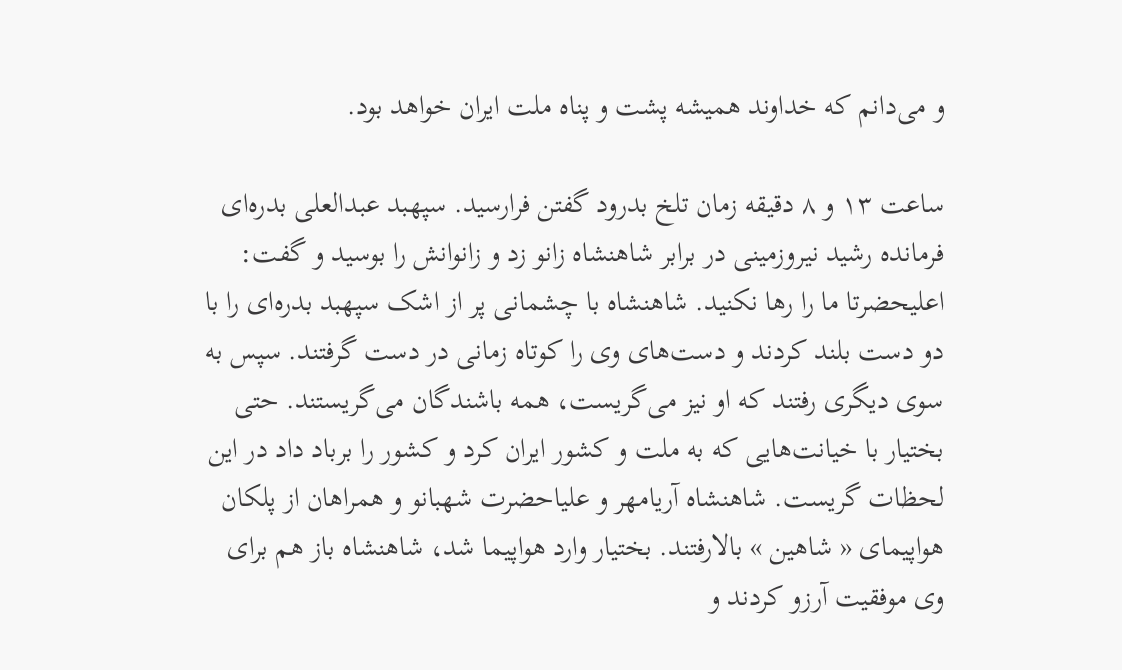و می‌دانم که خداوند همیشه پشت و پناه ملت ایران خواهد بود.

ساعت ۱۳ و ۸ دقیقه زمان تلخ بدرود گفتن فرارسید. سپهبد عبدالعلی بدره‌ای فرمانده رشید نیروزمینی در برابر شاهنشاه زانو زد و زانوانش را بوسید و گفت: اعلیحضرتا ما را رها نکنید. شاهنشاه با چشمانی پر از اشک سپهبد بدره‌ای را با دو دست بلند کردند و دست‌های وی را کوتاه زمانی در دست گرفتند. سپس به سوی دیگری رفتند که او نیز می‌گریست، همه باشندگان می‌گریستند. حتی بختیار با خیانت‌هایی که به ملت و کشور ایران کرد و کشور را برباد داد در این لحظات گریست. شاهنشاه آریامهر و علیاحضرت شهبانو و همراهان از پلکان هواپیمای « شاهین » بالارفتند. بختیار وارد هواپیما شد، شاهنشاه باز هم برای وی موفقیت آرزو کردند و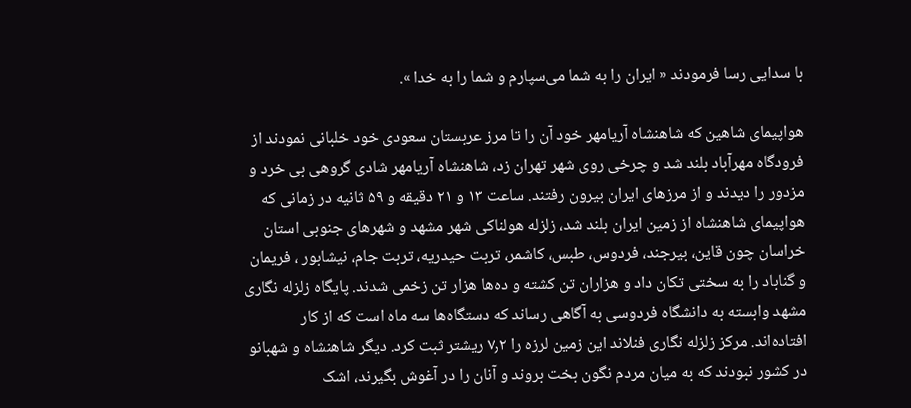با سدایی رسا فرمودند « ایران را به شما می‌سپارم و شما را به خدا ».

هواپیمای شاهین که شاهنشاه آریامهر خود آن را تا مرز عربستان سعودی خود خلبانی نمودند از فرودگاه مهرآباد بلند شد و چرخی روی شهر تهران زد، شاهنشاه آریامهر شادی گروهی بی خرد و مزدور را دیدند و از مرزهای ایران بیرون رفتند. ساعت ۱۳ و ۲۱ دقیقه و ۵۹ ثانیه در زمانی که هواپیمای شاهنشاه از زمین ایران بلند شد، زلزله هولناکی شهر مشهد و شهرهای جنوبی استان خراسان چون قاین، بیرجند، فردوس، طبس، کاشمر، تربت حیدریه، تربت جام، نیشابور ، فریمان و گناباد را به سختی تکان داد و هزاران تن کشته و ده‌ها هزار تن زخمی شدند. پایگاه زلزله نگاری مشهد وابسته به دانشگاه فردوسی به آگاهی رساند که دستگاه‌ها سه ماه است که از کار افتاده‌اند. مرکز زلزله نگاری فنلاند این زمین لرزه را ۷٫۲ ریشتر ثبت کرد. دیگر شاهنشاه و شهبانو در کشور نبودند که به میان مردم نگون بخت بروند و آنان را در آغوش بگیرند، اشک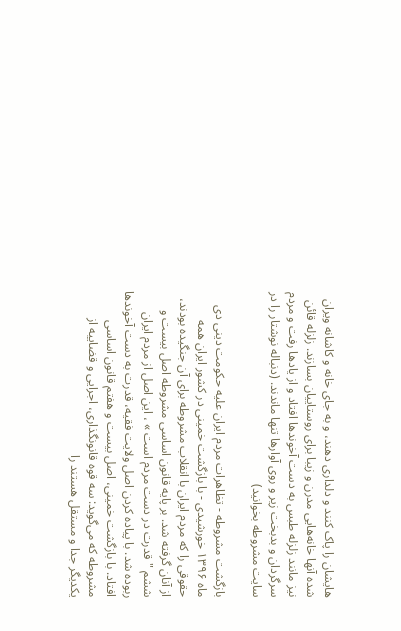هایشان را پاک کنند و دلداری دهند، و به جای خانه و کاشانه ویران شده آنها خانه‌هایی مدرن و زیبا برای روستاییان بسازند. زلزله قائن نیز مانند زلزله طبس به دست آخوندها افتاد و از یادها رفت و مردم سرگردان و بدبخت زیر و روی آوارها تنها ماندند. (دنباله نوشتار را در سایت مشروطه بخوانید)

بازگشت مشروطه - تظاهرات مردم ایران علیه حکومت دینی دی ماه ۱۳۹۶ خورشیدی - با بازگشت خمینی در کشور ایران همه حقوقی را که مردم ایران با انقلاب مشروطه برای آن جنگیده بودند، از آنان گرفته شد. بر پایه قانون اساسی مشروطه اصل بیست و ششم " قدرت در دست مردم است » ، این اصل از مردم ایران ربوده شد. با پیاده کردن اصل ولایت فقیه، قدرت به دست آخوندها افتاد. با بازگشت خمینی، اصل بیست و هفتم قانون اساسی مشروطه که می‌گوید: سه قوه قانونگذاری، اجرایی و قضاییه از یکدیگر جدا و مستقل هستند را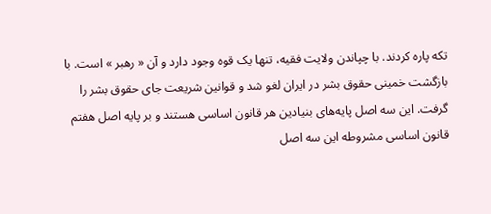تکه پاره کردند. با چپاندن ولایت فقیه، تنها یک قوه وجود دارد و آن « رهبر » است. با بازگشت خمینی حقوق بشر در ایران لغو شد و قوانین شریعت جای حقوق بشر را گرفت. این سه اصل پایه‌های بنیادین هر قانون اساسی هستند و بر پایه اصل هفتم قانون اساسی مشروطه این سه اصل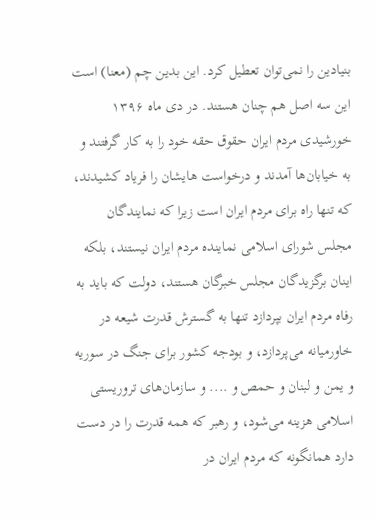بنیادین را نمی‌توان تعطیل کرد. این بدین چم (معنا) است این سه اصل هم چنان هستند. در دی ماه ۱۳۹۶ خورشیدی مردم ایران حقوق حقه خود را به کار گرفتند و به خیابان‌ها آمدند و درخواست هایشان را فریاد کشیدند، که تنها راه برای مردم ایران است زیرا که نمایندگان مجلس شورای اسلامی نماینده مردم ایران نیستند، بلکه اینان برگزیدگان مجلس خبرگان هستند، دولت که باید به رفاه مردم ایران بپردازد تنها به گسترش قدرت شیعه در خاورمیانه می‌پردازد، و بودجه کشور برای جنگ در سوریه و یمن و لبنان و حمص و .... و سازمان‌های تروریستی اسلامی هزینه می‌شود، و رهبر که همه قدرت را در دست دارد همانگونه که مردم ایران در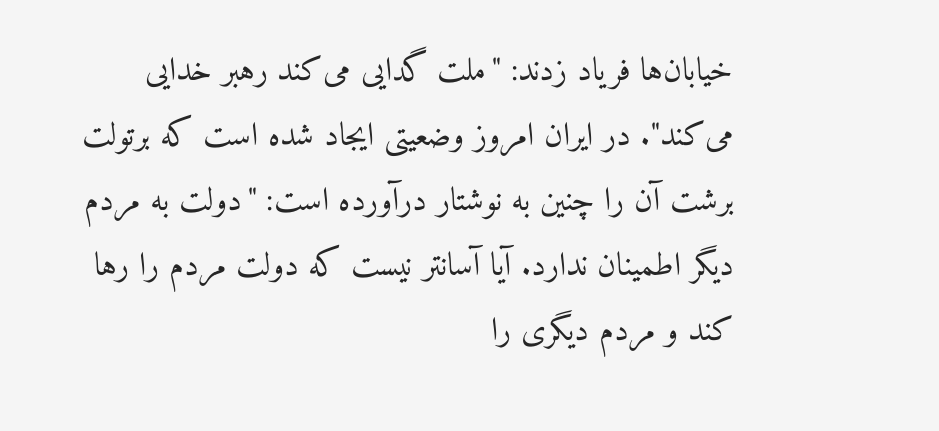خیابان‌ها فریاد زدند: "ملت گدایی می‌کند رهبر خدایی می‌کند". در ایران امروز وضعیتی ایجاد شده است که برتولت برشت آن را چنین به نوشتار درآورده است: "دولت به مردم دیگر اطمینان ندارد. آیا آسانتر نیست که دولت مردم را رها کند و مردم دیگری را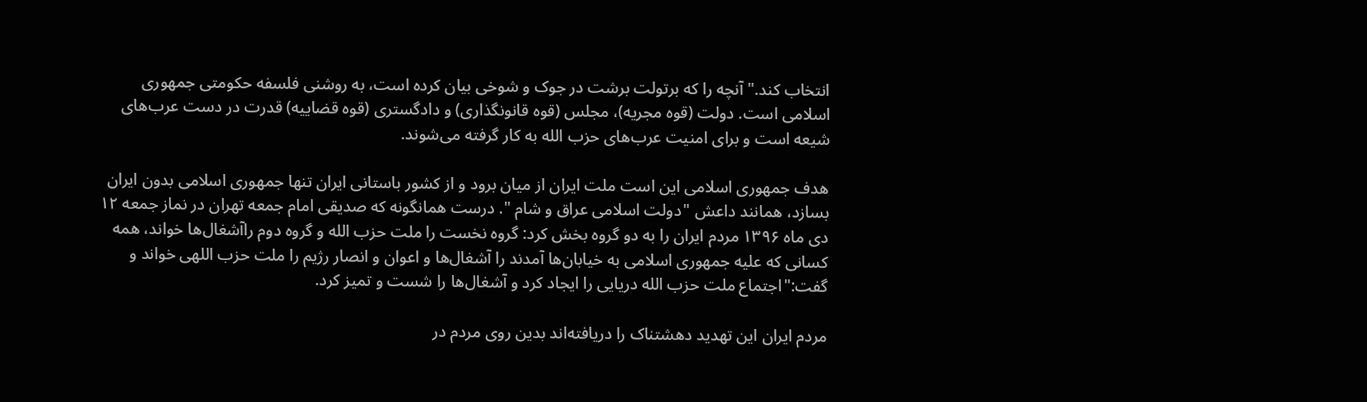انتخاب کند." آنچه را که برتولت برشت در جوک و شوخی بیان کرده است، به روشنی فلسفه حکومتی جمهوری اسلامی است. دولت (قوه مجریه)، مجلس (قوه قانونگذاری) و دادگستری (قوه قضاییه) قدرت در دست عرب‌های شیعه است و برای امنیت عرب‌های حزب الله به کار گرفته می‌شوند.

هدف جمهوری اسلامی این است ملت ایران از میان برود و از کشور باستانی ایران تنها جمهوری اسلامی بدون ایران بسازد، همانند داعش "دولت اسلامی عراق و شام ". درست همانگونه که صدیقی امام جمعه تهران در نماز جمعه ۱۲ دی ماه ۱۳۹۶ مردم ایران را به دو گروه بخش کرد: گروه نخست را ملت حزب الله و گروه دوم راآشغال‌ها خواند، همه کسانی که علیه جمهوری اسلامی به خیابان‌ها آمدند را آشغال‌ها و اعوان و انصار رژیم را ملت حزب اللهی خواند و گفت:"اجتماع ملت حزب الله دریایی را ایجاد کرد و آشغال‌ها را شست و تمیز کرد.

مردم ایران این تهدید دهشتناک را دریافته‌اند بدین روی مردم در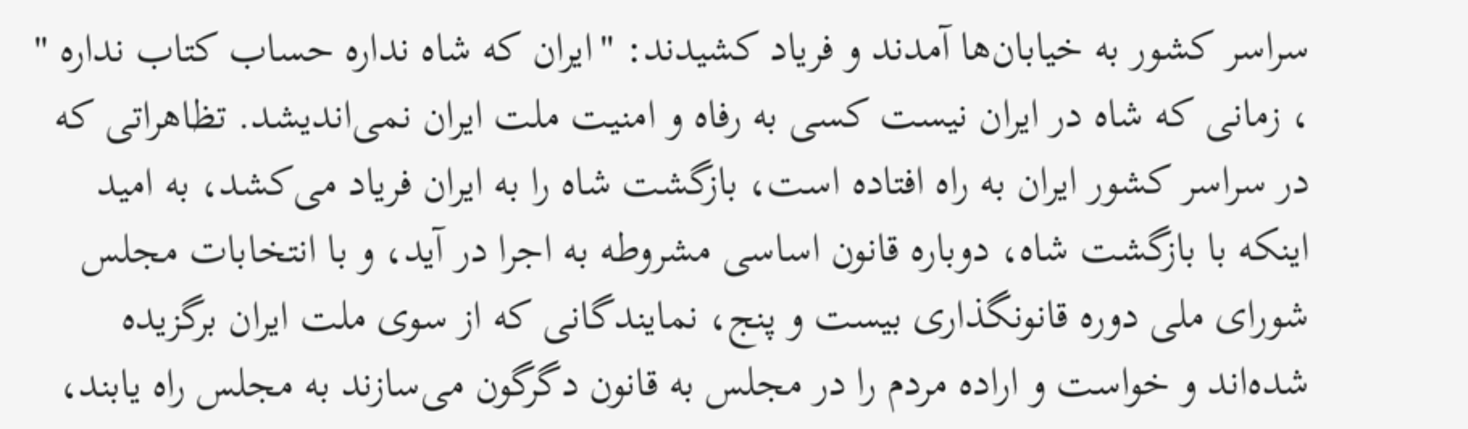سراسر کشور به خیابان‌ها آمدند و فریاد کشیدند: "ایران که شاه نداره حساب کتاب نداره " ، زمانی که شاه در ایران نیست کسی به رفاه و امنیت ملت ایران نمی‌اندیشد. تظاهراتی که در سراسر کشور ایران به راه افتاده است، بازگشت شاه را به ایران فریاد می‌کشد، به امید اینکه با بازگشت شاه، دوباره قانون اساسی مشروطه به اجرا در آید، و با انتخابات مجلس شورای ملی دوره قانونگذاری بیست و پنج، نمایندگانی که از سوی ملت ایران برگزیده شده‌اند و خواست و اراده مردم را در مجلس به قانون دگرگون می‌سازند به مجلس راه یابند،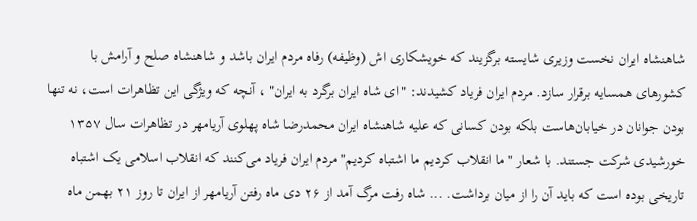شاهنشاه ایران نخست وزیری شایسته برگزیند که خویشکاری اش (وظیفه) رفاه مردم ایران باشد و شاهنشاه صلح و آرامش با کشورهای همسایه برقرار سازد. مردم ایران فریاد کشیدند: "ای شاه ایران برگرد به ایران" ، آنچه که ویژگی این تظاهرات است، نه تنها بودن جوانان در خیابان‌هاست بلکه بودن کسانی که علیه شاهنشاه ایران محمدرضا شاه پهلوی آریامهر در تظاهرات سال ۱۳۵۷ خورشیدی شرکت جستند. با شعار "ما انقلاب کردیم ما اشتباه کردیم" مردم ایران فریاد می‌کنند که انقلاب اسلامی یک اشتباه تاریخی بوده است که باید آن را از میان برداشت. ... شاه رفت مرگ آمد از ۲۶ دی ماه رفتن آریامهر از ایران تا روز ۲۱ بهمن ماه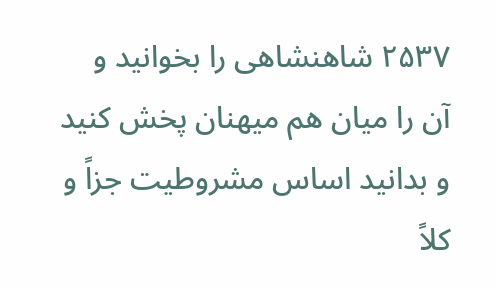۲۵۳۷ شاهنشاهی را بخوانید و آن را میان هم میهنان پخش کنید و بدانید اساس مشروطیت جزاً و کلاً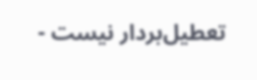تعطیل‌بردار نیست -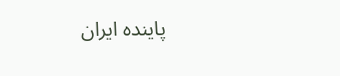پاینده ایران